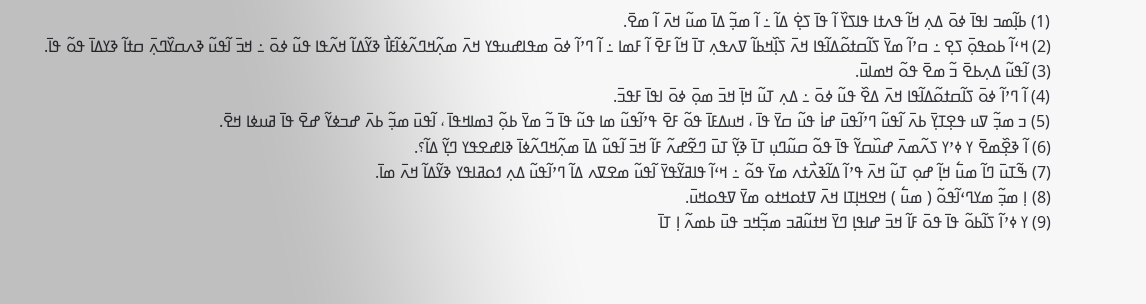(1) ߕߊ߲߬ߘߏ ߊߟߊ߫ ߦߋ߫ ߡߍ߲ ߞߊ߬ ߟߍߙߊ ߟߊߖߌ߰ ߊ߬ ߟߊ߫ ߖߐ߲߭ ߡߊ߬ ߸ ߊ߬ ߘߏ߲߬ ߡߊ߫ ߘߎ߬ ߞߍ߫ ߊ߬ ߘߐ߫.
(2) ߞߵߊ߬ ߕߋߟߋ߲߫ ߖߐ߲ ߸ ߛߴߊ߬ ߘߌ߫ ߖߊ߬ߛߙߋ߬ߡߊ߬ߟߊ ߞߍ߫ ߖߊ߲߰ߞߕߊ߬ ߜߍߟߍ߲ ߠߊ߫ ߞߊ߬ ߓߐ߫ ߊ߬ ߓߘߊ ߸ ߊ߬ ߣߴߊ߬ ߦߋ߫ ߘߟߊߝߎߟߌ ߞߍ߫ ߘߍ߲߬ߞߣߍ߬ߦߊ߬ߓߊ߯ ߢߌ߬ߡߊ߬ ߞߍ߬ߟߊ ߟߎ߬ ߦߋ߫ ߸ ߞߏ߫ ߊ߬ߟߎ߬ ߢߍߛߌ߰ߣߍ߲߫ ߛߙߊ߬ ߢߌߡߊ߫ ߟߋ߬ ߟߊ߫.
(3) ߊ߬ߟߎ߬ ߡߍ߲ߕߐ߫ ߏ߬ ߘߐ߫ ߟߋ߬ ߞߘߊߎ߫.
(4) ߊ߬ ߣߴߊ߬ ߦߋ߫ ߖߊ߬ߛߙߋ߬ߡߊ߬ߟߊ ߞߍ߫ ߡߐ߰ ߟߎ߬ ߦߋ߫ ߸ ߡߍ߲ ߠߎ߬ ߞߊ߲߫ ߞߏ߫ ߘߋ߲߫ ߦߋ߫ ߊߟߊ߫ ߓߟߏ߫.
(5) ߏ ߘߏ߲߬ ߜߎ ߟߐ߲ߠߌ߲߫ ߕߍ߫ ߊ߬ߟߎ߬ ߣߴߊ߬ߟߎ߫ ߝߊ߭ ߟߎ߬ ߛߌ߫ ߟߊ߫ ، ߞߎߡߓߊ߫ ߟߋ߬ ߓߐ߫ ߟߴߊ߬ߟߎ߬ ߘߊ ߟߎ߬ ߟߊ߫ ߏ߬ ߘߌ߫ ߕߋ߲߬ ߔߘߊߞߟߊ߫ ، ߊ߬ߟߎ߫ ߘߏ߲߬ ߕߍ߫ ߝߏߦߌ߬ ߝߐ߫ ߟߊ߫ ߥߎߦߊ ߞߐ߫.
(6) ߊ߬ ߢߐ߲߰ߘߐ߫ ߌ ߦߴߌ ߖߍ߬ߘߍ߫ ߝߎ߰ߛߌ߬ ߟߊ߫ ߟߋ߬ ߛߎ߬ߣߎ߲ ߠߊ߫ ߢߌ߲߬ ߠߎ߫ ߣߐ߬ߝߍ߬ ߓߊ߬ ߞߏ߫ ߊ߬ߟߎ߬ ߡߊ߫ ߘߍ߲߬ߞߣߍ߬ߦߊ߫ ߢߊߝߐߟߌ ߣߌ߲߬ ߡߊ߬؟.
(7) ߒ߬ߠߎ߫ ߣߊ߬ ߘߎ߱ ߞߊ߲߬ ߝߋ߲ ߠߎ߬ ߞߍ߫ ߟߴߊ߬ ߡߊ߬ߢߍ߯ߙߍ ߘߌ߫ ߟߋ߬ ߸ ߞߵߊ߬ ߟߊߥߌ߬ߟߌ߫ ߊ߬ߟߎ߬ ߘߐߜߍ ߡߊ߬ ߣߴߊ߬ߟߎ߬ ߡߍ߲ ߗߋߥߊߟߌ ߢߌ߬ߡߊ߬ ߞߍ߫ ߘߊ߫.
(8) ߊ߲ ߘߏ߲߬ ߘߌߣߵߊ߬ߟߋ߬ ( ߘߎ߱ ) ߞߐߞߊ߲ߠߊ ߞߍ߫ ߜߙߋߞߙߋ ߘߌ߫ ߜߟߋߞߎ߫.
(9) ߌ ߦߴߊ߬ ߖߊ߬ߕߋ߬ ߟߊ߫ ߟߋ߫ ߓߊ߬ ߞߏ߫ ߝߊߟߊ߲ ߣߌ߫ ߞߙߎ߬ߥߏ ߘߏ߲߬ߞߏ ߟߎ߫ ߕߘߍ߬ ߊ߲ ߠߊ߫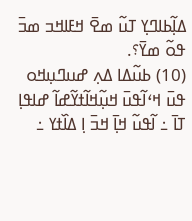ߡߊ߲߬ߕߊߣߌ߲ ߠߎ߬ ߘߐ߫ ߞߓߊߞߏ ߘߏ߫ ߟߋ߬ ߘߌ߫؟.
(10) ߕߎ߬ߡߊ ߡߍ߲ ߝߎߣߎ߲ߞߋ ߟߎ߫ ߞߵߊ߬ߟߎ߫ ߞߎ߲߬ߞߊ߬ߙߌ߬ߝߊ߬ ߝߊߟߊ߲ ߠߊ߫ ߸ ߊ߬ߟߎ߬ ߞߊ߲߫ ߞߏ߫ ߊ߲ ߡߊ߰ߙߌ ߸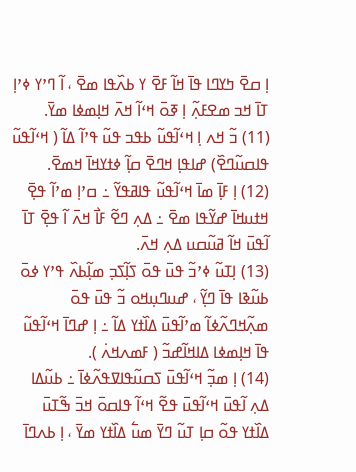ߊ߲ ߛߐ߫ ߤߌߣߊ ߟߊ߫ ߞߊ߬ ߓߐ߫ ߌ ߕߍ߰ߟߊ ߘߐ߫ ، ߊ߬ ߣߴߌ ߦߴߊ߲ ߠߊ߫ ߞߏ ߘߐߓߍ߲߬ ߊ߲ ߧߋ߫ ߞߵߊ߬ ߞߍ߫ ߞߊ߲ߘߦߊ ߘߌ߫.
(11) ߏ߬ ߞߍ ߊ߲ ߞߵߊ߬ߟߎ߬ ߕߟߏ ߟߎ߬ ߟߴߊ߬ ߡߊ߬ ( ߞߵߊ߬ߟߎ߬ ߟߊߛߎ߬ߣߐ߰) ߝߊߟߊ߲ ߞߣߐ߫ ߛߊ߲߬ ߦߙߌߞߊ߫ ߞߘߐ߫.
(12) ߊ߲ ߓߊ߲߫ ߘߊ߫ ߞߵߊ߬ߟߎ߬ ߟߊߥߟߌ߬ ߸ ߛߴߊ߲ ߘߴߊ߬ ߟߐ߲߫ ߞߙߎߞߊ߫ ߝߌ߬ߟߊ ߘߐ߫ ߸ ߡߍ߲ ߣߐ߬ ߓߊ߯ ߞߍ߫ ߊ߬ ߟߐ߲߫ ߠߊ߫ ߊ߬ߟߎ߫ ߞߊ߬ ߥߎ߬ߛߎ ߡߍ߲ ߞߍ߫.
(13) ߊ߲ߠߎ߬ ߦߴߏ߬ ߟߎ߫ ߟߋ߫ ߖߊ߲߬ߖߏ߲ ߘߊ߲߬ߕߍ߰ ߟߴߌ ߦߋ߫ ߕߎ߬ߢߊ ߟߊ߫ ߣߌ߲߬ ، ߝߎߣߎ߲ߞߋ ߏ߬ ߟߎ߫ ߟߋ߫ ߘߍ߲߬ߞߣߍ߬ߦߊ߬ ߘߴߊ߬ߟߎ߫ ߡߊ߰ߙߌ ߡߊ߬ ߸ ߊ߲ ߝߣߊ߫ ߞߵߊ߬ߟߎ߬ ߟߊ߫ ߞߊ߲ߘߦߊ ߡߊߞߊ߬ߝߏ߬ ( ߓߘߍߞߍ߭ ).
(14) ߊ߲ ߘߏ߲߬ ߞߵߊ߬ߟߎ߫ ߖߛߎ߬ߟߊߜߟߍ߬ߦߊ߫ ߸ ߕߎ߬ߡߊ ߡߍ߲ ߊ߬ߟߎ߫ ߞߵߊ߬ߟߎ߫ ߟߐ߬ ߞߵߊ߬ ߟߊߛߋ߫ ߞߏ߫ ߒ߬ߠߎ߫ ߡߊ߰ߙߌ ߟߋ߬ ߛߊ߲ ߠߎ߬ ߣߌ߫ ߘߎ߱ ߡߊ߰ߙߌ ߘߌ߫ ، ߊ߲ ߕߍߣߊ߫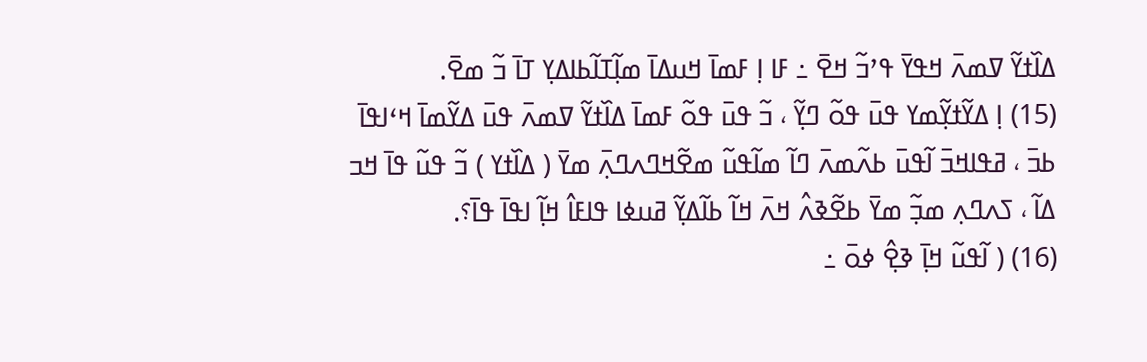ߡߊ߰ߙߌ߬ ߜߘߍ߫ ߞߟߌ߫ ߟߴߏ߬ ߞߐ߫ ߸ ߓߊ ߊ߲ ߓߘߊ߫ ߞߎߡߊ߫ ߘߊ߲߬ߠߊ߬ߕߊߡߌ߲ ߠߊ߫ ߏ߬ ߘߐ߫.
(15) ߊ߲ ߡߌ߬ߙߌ߲߬ߘߌ ߟߎ߫ ߟߋ߬ ߣߌ߲߬ ، ߏ߬ ߟߎ߫ ߟߋ߬ ߓߘߊ߫ ߡߊ߰ߙߌ߬ ߜߘߍ߫ ߟߎ߫ ߡߌ߬ߘߊ߫ ߞߵߊߟߊ߫ ߕߏ߫ ، ߥߟߊߞߏ߫ ߊ߬ߟߎ߫ ߕߍ߬ߘߍ߫ ߣߊ߬ ߘߊ߬ߟߎ߬ ߘߐ߬ߞߣߍߣߍ߲߫ ߘߌ߫ ( ߡߊ߰ߙߌ ) ߏ߬ ߟߎ߬ ߟߊ߫ ߞߏ ߡߊ߬ ، ߖߍߣߍ߲ ߘߏ߲߬ ߘߌ߫ ߕߐ߬ߢߍ߮ ߞߍ߫ ߞߊ߬ ߕߊ߬ߡߌ߲߬ ߥߎߦߊ ߟߊߓߊ߮ ߞߊ߲߬ ߊߟߊ߫ ߟߊ߫؟.
(16) ( ߊ߬ߟߎ߬ ߞߊ߲߫ ߢߐ߲߮ ߦߋ߫ ߸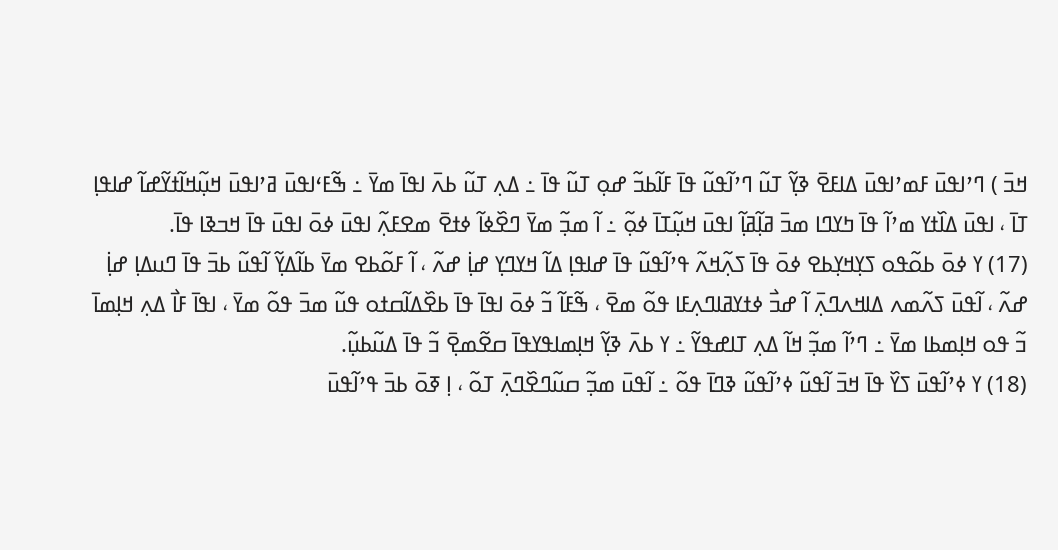ߞߏ߫ ) ߣߴߊߟߎ߫ ߓߘߴߊߟߎ߫ ߡߊߓߐ߫ ߢߌ߲߬ ߠߎ߬ ߣߴߊ߬ߟߎ߬ ߟߊ߫ ߓߊ߬ߕߏ߬ ߝߋ߲ ߠߎ߬ ߟߊ߫ ߸ ߡߍ߲ ߠߎ߬ ߕߍ߫ ߊߟߊ߫ ߘߌ߫ ߸ ߒ߬ߓߵߊߟߎ߫ ߥߴߊߟߎ߫ ߞߎ߲߬ߞߊ߬ߙߌ߬ߝߊ߬ ߝߊߟߊ߲ ߠߊ߫ ، ߊߟߎ߫ ߡߊ߰ߙߌ ߘߴߊ߬ ߟߊ߫ ߤߌߣߊ ߘߏ߫ ߥߊ߲߬ߥߊ߲߬ ߊߟߎ߫ ߞߎ߲߬ߠߊ߫ ߦߋ߲߬ ߸ ߊ߬ ߘߏ߲߬ ߘߌ߫ ߣߐ߰ߦߊ߬ ߦߙߐ߫ ߘߐߓߍ߲߬ ߊߟߎ߫ ߦߋ߫ ߊߟߎ߫ ߟߊ߫ ߞߏߢߊ ߟߊ߫.
(17) ߌ ߦߋ߫ ߕߋ߬ߟߋ ߖߌ߲ߞߌ߲ߕߐ ߦߋ߫ ߟߊ߫ ߖߍ߲߬ߞߍ߬ ߟߴߊ߬ߟߎ߬ ߟߊ߫ ߝߊߟߊ߲ ߡߊ߬ ߞߌߣߌ߲ ߝߊ߲߭ ߝߍ߬ ، ߊ߬ ߓߋ߬ߕߐ ߘߌ߫ ߕߊ߬ߡߌ߲߬ ߊ߬ߟߎ߬ ߕߏ߫ ߟߊ߫ ߣߎߡߊ߲ ߝߊ߲߭ ߝߍ߬ ، ߊ߬ߟߎ߫ ߖߍ߬ߘߍ ߡߊߞߍߣߍ߲߫ ߊ߬ ߝߏ߯ ߦߙߌߥߊߣߍ߲ߓߊ ߟߋ߬ ߘߐ߫ ، ߒ߬ߓߊ߬ ߏ߬ ߦߋ߫ ߊߟߊ߫ ߟߊ߫ ߕߐ߰ߡߊ߬ߛߙߋ ߟߎ߬ ߘߏ߫ ߟߋ߬ ߘߌ߫ ، ߊߟߊ߫ ߓߊ߯ ߡߍ߲ ߞߊ߲ߘߊ߫ ߏ߬ ߟߋ ߞߊ߲ߘߕߊ ߘߌ߫ ߸ ߣߴߊ߬ ߘߏ߲߬ ߞߊ߬ ߡߍ߲ ߠߊߝߟߌ߬ ߸ ߌ ߕߍ߫ ߢߌ߲߬ ߞߊ߲ߘߊߟߌߟߊ߫ ߛߐ߬ߘߐ߲߫ ߏ߬ ߟߊ߫ ߡߎ߬ߕߎ߲߬.
(18) ߌ ߦߴߊ߬ߟߎ߫ ߖߌ߰ ߟߊ߫ ߞߏ߫ ߊ߬ߟߎ߬ ߦߴߊ߬ߟߎ߬ ߢߣߊ߫ ߟߋ߬ ߸ ߊ߬ߟߎ߫ ߘߏ߲߬ ߛߎ߬ߣߐ߰ߣߍ߲߫ ߠߋ߬ ، ߊ߲ ߧߋ߫ ߕߏ߫ ߟߴߊ߬ߟߎ߫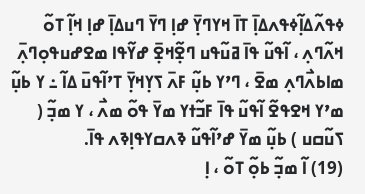ߦߟߍ߬ߡߊ߲߬ߦߟߍߡߊ߲߫ ߠߊ߫ ߞߌߣߌ߲߫ ߝߊ߲ ߣߌ߫ ߣߎߡߊ߲߫ ߝߊ߲ ߞߊ߲߬ ߠߋ߬ ߞߍ߬ߣߍ߲ ، ߊ߬ߟߎ߬ ߟߊ߫ ߥߎ߬ߟߎ ߣߐ߲߬ߞߐ߲߫ ߝߌ߬ߟߊ ߘߐߝߎߟߋ߲ߣߍ߲߫ ߘߊߕߍ߯ߣߍ߲ ߘߐ߫ ، ߣߴߌ ߕߎ߲߬ ߓߍ߫ ߖߌ߲ߞߌ߲߫ ߠߴߊ߬ߟߎ߫ ߡߊ߬ ߸ ߌ ߕߎ߲߬ ߘߴߌ ߞߐߟߐ߬ ߊ߬ߟߎ߬ ߟߊ߫ ߓߏ߬ߙߌ ߘߌ߫ ߟߋ߬ ߘߍ߯ ، ߌ ߘߏ߲߬ ( ߖߎ߬ߛߎ ) ߕߎ߲߬ ߘߌ߫ ߝߴߊ߬ߟߎ߬ ߢߍߛߌߟߊ߲ߢߍ ߟߊ߫.
(19) ߊ߬ ߘߏ߲߬ ߕߋ߲߬ ߠߋ߬ ، ߊ߲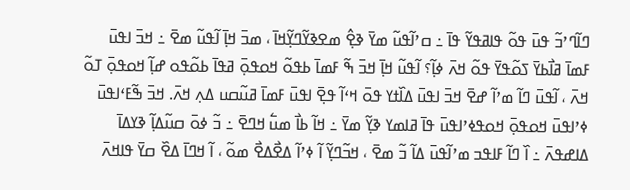ߣߊ߬ߣߴߏ߬ ߟߎ߫ ߟߋ߬ ߟߊߥߟߌ߬ ߟߊ߫ ߸ ߛߴߊ߬ߟߎ߬ ߘߌ߫ ߢߐ߲߮ ߘߐߢߌ߬ߣߌ߲߬ߞߊ߫ ، ߘߏ߫ ߞߊ߲߫ ߊ߬ߟߎ߬ ߘߐ߫ ߸ ߞߏ߫ ߊߟߎ߫ ߓߘߊ߫ ߥߊ߯ߕߌ߫ ߖߋ߬ߟߌ߫ ߟߋ߬ ߞߍ߫ ߦߊ߲߬؟ ߊ߬ߟߎ߬ ߞߊ߲߫ ߞߏ߫ ߒ߬ ߓߘߊ߫ ߕߟߋ߬ ߞߋߟߋ߲߫ ߥߟߊ߫ ߕߋ߬ߟߋ ߝߊ߲߬ ߞߋߟߋ߲߫ ߠߋ߬ ߞߍ߫ ، ߊ߬ߟߎ߫ ߣߊ߬ ߘߴߊ߬ ߝߐ߫ ߞߏ߫ ߊߟߎ߫ ߡߊ߰ߙߌ ߟߋ߫ ߞߵߊ߬ ߟߐ߲߫ ߊߟߎ߫ ߓߘߊ߫ ߥߎ߬ߛߎ ߡߍ߲ ߞߍ߫. ߞߏ߫ ߒ߬ߓߵߊߟߎ߫ ߦߴߊߟߎ߫ ߞߋߟߋ߲߫ ߞߋߟߦߴߊߟߎ߫ ߟߊ߫ ߥߊߘߌ ߢߌ߲߬ ߘߌ߫ ߸ ߞߊ߬ ߕߊ߯ ߘߎ߱ ߞߣߐ߫ ߸ ߏ߬ ߦߋ߫ ߛߎ߬ߡߊ߲߬ ߢߌߡߊ߫ ߡߊߝߟߍ߫ ߸ ߊ߰ ߣߊ߬ ߓߊߟߏ ߘߴߊ߬ߟߎ߫ ߡߊ߬ ߏ߬ ߘߐ߫ ، ߞߏ߬ߣߌ߲߬ ߊ߬ ߦߴߊ߬ ߡߐ߯ߡߐ߯ ߘߋ߬ ، ߊ߬ ߞߣߊ߫ ߡߐ߰ ߛߌ߫ ߟߊߞߍ߫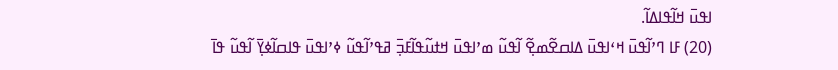ߊߟߎ߫ ߞߊ߬ߟߊߡߊ߬.
(20) ߓߊ ߣߴߊ߬ߟߎ߫ ߞߵߊߟߎ߫ ߡߊߛߐ߬ߘߐ߲߬ ߊ߬ߟߎ߬ ߘߴߊߟߎ߫ ߞߙߎ߬ߟߊ߬ߓߏ߲߫ ߥߟߴߊ߬ߟߎ߬ ߦߴߊߟߎ߫ ߟߊߛߊ߬ߦߌ߲߫ ߊ߬ߟߎ߬ ߟߊ߫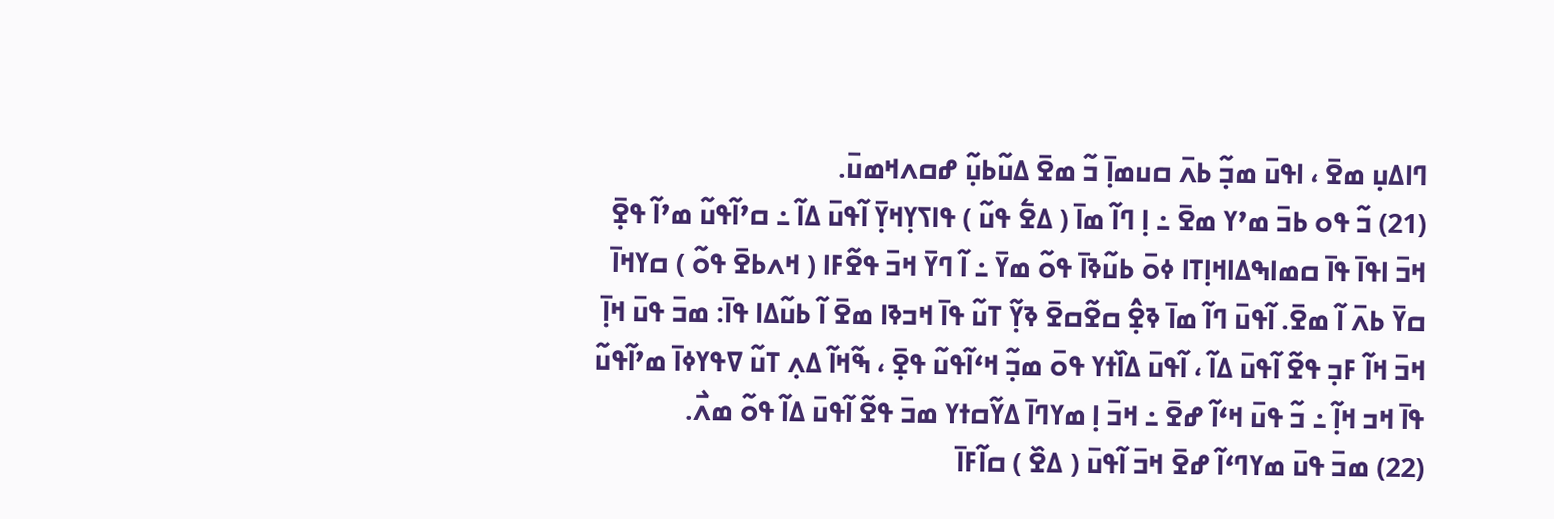ߣߊߡߎ߲ ߘߐ߫ ، ߊߟߎ߫ ߘߏ߲߬ ߕߍ߫ ߛߎߘߊ߲߫ ߏ߬ ߘߐ߫ ߡߎ߬ߕߎ߲߬ ߝߛߍߞߘߎ߫.
(21) ߏ߬ ߟߋ ߕߏ߫ ߘߴߌ ߘߐ߫ ߸ ߊ߲ ߣߊ߬ ߘߊ߫ ( ߡߐ߱ ߟߎ߬ ) ߟߊߖߌ߲ߞߌ߲߫ ߊ߬ߟߎ߫ ߡߊ߬ ߸ ߛߴߊ߬ߟߎ߬ ߘߴߊ߬ ߟߐ߲߫ ߞߏ߫ ߊߟߊ߫ ߟߊ߫ ߛߘߊߒߡߊߞߊ߲ߠߊ ߦߋ߫ ߕߎ߬ߢߊ߫ ߟߋ߬ ߘߌ߫ ߸ ߊ߬ ߣߌ߫ ߞߏ߫ ߟߐ߬ߓߊ ( ߞߍߕߐ߫ ߟߋ߬ ) ߛߌߞߊ߫ ߛߌ߫ ߕߍ߫ ߊ߬ ߘߐ߫. ߊ߬ߟߎ߫ ߣߊ߬ ߘߊ߫ ߢߐ߲߮ ߛߐ߬ߛߐ߫ ߢߌ߲߬ ߠߎ߬ ߟߊ߫ ߞߏߢߊ ߘߐ߫ ߊ߬ ߕߎ߬ߡߊ ߟߊ߫: ߘߏ߫ ߟߎ߫ ߞߊ߲߫ ߞߏ߫ ߞߊ߬ ߓߏ߲ ߟߐ߬ ߊ߬ߟߎ߫ ߡߊ߬ ، ߊ߬ߟߎ߫ ߡߊ߰ߙߌ ߟߋ߫ ߘߏ߲߬ ߞߵߊ߬ߟߎ߬ ߟߐ߲߫ ، ߒ߬ߞߊ߬ ߡߍ߲ ߠߎ߬ ߜߟߌߦߊ߫ ߘߴߊ߬ߟߎ߬ ߟߊ߫ ߞߏ ߞߊ߲߬ ߸ ߏ߬ ߟߎ߫ ߞߵߊ߬ ߝߐ߫ ߸ ߞߏ߫ ߊ߲ ߘߌߣߊ߫ ߡߌ߬ߛߙߌ ߘߏ߫ ߟߐ߬ ߊ߬ߟߎ߫ ߡߊ߬ ߟߋ߬ ߘߍ߯.
(22) ߘߏ߫ ߟߎ߫ ߘߌߣߵߊ߬ ߝߐ߫ ߞߏ߫ ߊ߬ߟߎ߫ ( ߡߐ߰ ) ߛߊ߬ߓߊ߫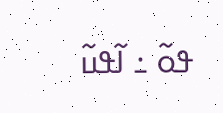ߟߋ߬ ߸ ߊ߬ߟߎ߬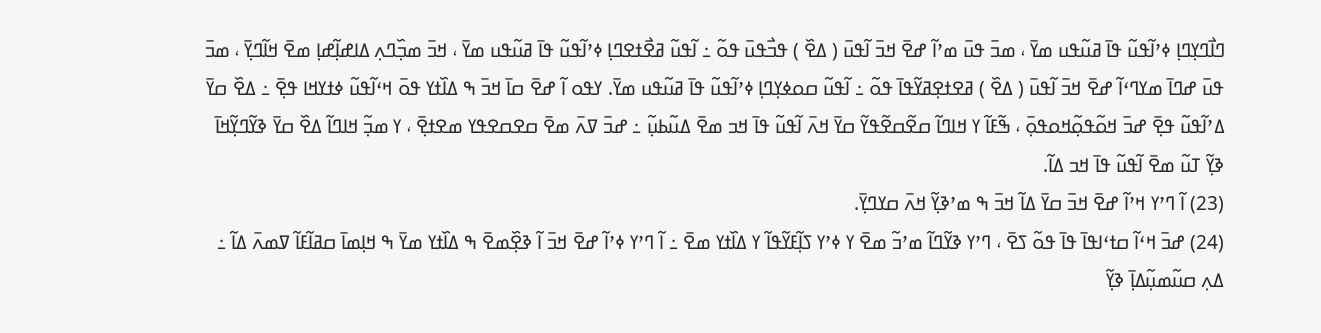ߣߊ߯ߣߌ߲ߣߊ߲ ߦߴߊ߬ߟߎ߬ ߟߊ߫ ߥߎ߬ߟߎ ߘߌ߫ ، ߘߏ߫ ߟߎ߫ ߘߴߊ߬ ߝߐ߫ ߞߏ߫ ߊ߬ߟߎ߫ ( ߡߐ߰ ) ߟߏ߯ߟߎ߫ ߟߋ߬ ߸ ߊ߬ߟߎ߬ ߥߐ߯ߙߐߣߊ߲ ߦߴߊ߬ߟߎ߬ ߟߊ߫ ߥߎ߬ߟߎ ߘߌ߫ ، ߞߏ߫ ߘߏ߲߰ߣߍ߲ ߡߊߝߊ߲߬ߝߊ߲ ߘߐ߫ ߞߊ߬ߣߌ߲߫ ، ߘߏ߫ ߟߎ߫ ߝߣߊ߫ ߘߌߣߵߊ߬ ߝߐ߫ ߞߏ߫ ߊ߬ߟߎ߫ ( ߡߐ߰ ) ߥߐߙߐ߲ߥߌ߬ߟߊ߫ ߟߋ߬ ߸ ߊ߬ߟߎ߬ ߛߋߦߌ߲ߣߊ߲ ߦߴߊ߬ߟߎ߬ ߟߊ߫ ߥߎ߬ߟߎ ߘߌ߫. ߌߟߋ ߊ߬ ߝߐ߫ ߛߊ߫ ߞߏ߫ ߒ ߡߊ߰ߙߌ ߟߋ߫ ߞߵߊ߬ߟߎ߬ ߦߙߌߞߊ ߟߐ߲߫ ߸ ߡߐ߰ ߛߌ߫ ߡߴߊ߬ߟߎ߬ ߟߐ߲߫ ߝߏ߫ ߞߋ߬ߟߋ߲߬ߞߋߟߋ߲߫ ، ߒ߬ߓߊ߬ ߌ ߞߊߣߊ߬ ߛߐ߬ߛߐ߬ߟߌ߬ ߛߌ߫ ߞߍ߫ ߊ߬ߟߎ߬ ߟߊ߫ ߞߏ ߘߐ߫ ߡߎ߬ߕߎ߲߬ ߸ ߝߏ߫ ߜߍ߫ ߘߐ߫ ߛߐߛߐߟߌ ߘߐߙߐ߲߫ ، ߌ ߘߏ߲߬ ߞߊߣߊ߬ ߡߐ߰ ߛߌ߫ ߢߌ߬ߣߌ߲߬ߞߊ߫ ߢߌ߲߬ ߠߎ߬ ߘߐ߫ ߊ߬ߟߎ߬ ߟߊ߫ ߞߏ ߡߊ߬.
(23) ߊ߬ ߣߴߌ ߞߴߊ߬ ߝߐ߫ ߞߏ߫ ߛߌ߫ ߡߊ߬ ߞߏ߫ ߒ ߘߴߢߌ߲߬ ߞߍ߫ ߛߌߣߌ߲߫.
(24) ߝߏ߫ ߞߵߊ߬ ߛߙߵߊߟߊ߫ ߟߊ߫ ߟߋ߬ ߖߐ߫ ، ߣߴߌ ߢߌ߬ߣߊ߬ ߘߴߏ߬ ߘߐ߫ ߌ ߦߴߌ ߖߊ߲߬ߓߌ߬ߟߊ߬ ߌ ߡߊ߰ߙߌ ߘߐ߫ ߸ ߊ߬ ߣߴߌ ߦߴߊ߬ ߝߐ߫ ߞߏ߫ ߊ߬ ߢߐ߲߰ߘߐ߫ ߒ ߡߊ߰ߙߌ ߘߌ߫ ߒ ߞߊ߲ߘߊ߫ ߛߥߊ߬ߓߊ߬ ߜߘߍ߫ ߡߊ߬ ߸ ߡߍ߲ ߛߎ߬ߘߎ߲߬ߡߊ߲߫ ߢߌ߲߬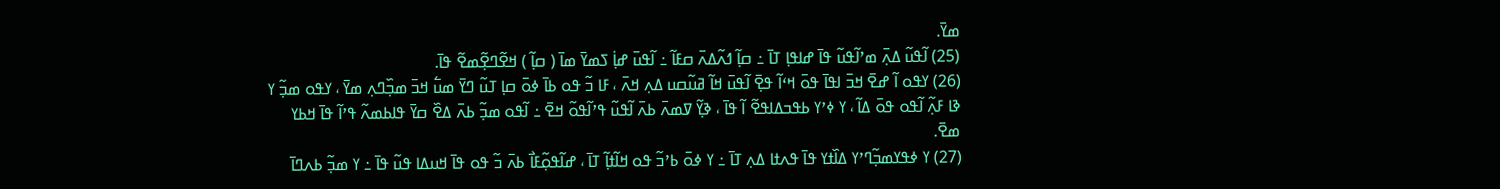ߘߌ߫.
(25) ߊ߬ߟߎ߬ ߡߍ߲߫ ߘߴߊ߬ߟߎ߬ ߟߊ߫ ߝߊߟߊ߲ ߠߊ߫ ߸ ߛߊ߲߬ ߗߍ߬ߡߍ߫ ߛߓߊ߬ ߸ ߊ߬ߟߎ߫ ߝߊ߲߭ ߖߘߌ߫ ߘߊ߫ ( ߛߊ߲߬ ) ߞߐ߬ߣߐ߲߬ߘߐ߬ ߟߊ߫.
(26) ߌߟߋ ߊ߬ ߝߐ߫ ߞߏ߫ ߊߟߊ߫ ߟߋ߫ ߞߵߊ߬ ߟߐ߲߫ ߊ߬ߟߎ߫ ߞߊ߬ ߥߎ߬ߛߎ ߡߍ߲ ߞߍ߫ ، ߓߊ ߏ߬ ߟߋ ߕߊ߫ ߦߋ߫ ߛߊ߲ ߠߎ߬ ߣߌ߫ ߘߎ߱ ߞߏ߫ ߘߏ߲߰ߣߍ߲ ߘߌ߫ ، ߌߟߋ ߘߏ߲߬ ߌ ߢߊ ߓߍ߲߬ ߊ߬ߟߋ ߟߋ߫ ߡߊ߬ ، ߌ ߦߴߌ ߕߟߏߡߊߟߐ߬ ߊ߬ ߟߊ߫ ، ߢߌ߲߬ ߜߘߍ߫ ߕߍ߫ ߊ߬ߟߎ߬ ߟߴߊ߬ߟߋ߬ ߞߐ߫ ߸ ߊ߬ߟߋ ߘߏ߲߬ ߕߍ߫ ߡߐ߰ ߛߌ߫ ߟߊߕߘߍ߬ ߟߴߊ߬ ߟߊ߫ ߞߕߌ ߘߐ߫.
(27) ߌ ߦߟߌߘߏ߲߬ߣߴߌ ߡߊ߰ߙߌ ߟߊ߫ ߟߍߙߊ ߡߍ߲ ߠߊ߫ ߸ ߌ ߦߋ߫ ߕߴߏ߬ ߟߋ ߞߊ߬ߙߊ߲߬ ߠߊ߫ ، ߝߊ߬ߟߋ߲߬ߓߊ߯ ߕߍ߫ ߏ߬ ߟߋ ߟߊ߫ ߞߎߡߊ ߟߎ߬ ߟߊ߫ ߸ ߌ ߘߏ߲߬ ߕߍߣߊ߫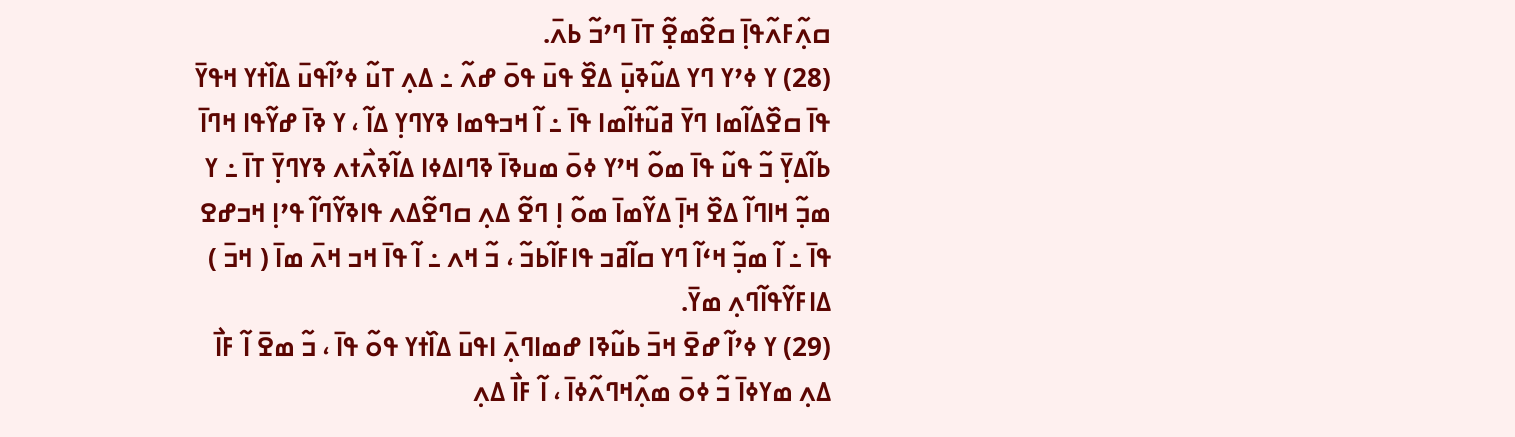ߛߍ߲߬ߓߍ߬ߟߊ߲߫ ߛߐ߬ߘߐ߲߬ ߠߊ߫ ߣߴߏ߬ ߕߍ߫.
(28) ߌ ߦߴߌ ߣߌ ߡߎ߬ߢߎ߲߫ ߡߐ߰ ߟߎ߫ ߟߋ߫ ߝߍ߬ ߸ ߡߍ߲ ߠߎ߬ ߦߴߊ߬ߟߎ߫ ߡߊ߰ߙߌ ߞߟߌ߫ ߟߊ߫ ߛߐ߰ߡߊ߬ߘߊ ߣߌ߫ ߥߎ߬ߙߊ߬ߘߊ ߟߊ߫ ߸ ߊ߬ ߞߏߟߘߊ ߢߌߣߌ߲ ߡߊ߬ ، ߌ ߢߊ߫ ߝߌ߬ߟߊ ߞߣߊ߫ ߕߊ߬ߡߌ߲߫ ߏ߬ ߟߎ߬ ߟߊ߫ ߘߋ߬ ߞߴߌ ߦߋ߫ ߘߎߢߊ߫ ߢߣߊߡߦߊ ߡߊ߬ߢߍ߯ߙߍ ߢߌߣߌ߲߫ ߠߊ߫ ߸ ߌ ߘߏ߲߬ ߞߊߣߊ߬ ߡߐ߰ ߞߊ߲߫ ߡߌ߬ߘߊ߫ ߘߋ߬ ߊ߲ ߣߐ߬ ߡߍ߲ ߛߣߐ߬ߡߍ ߟߊߢߌ߬ߣߊ߬ ߟߴߊ߲ ߞߏߝߐ ߟߊ߫ ߸ ߊ߬ ߘߏ߲߬ ߞߵߊ߬ ߣߌ ߛߊ߬ߥߏ ߟߊߓߊ߬ߕߏ߬ ، ߏ߬ ߞߍ ߸ ߊ߬ ߟߊ߫ ߞߏ ߞߍ߫ ߘߊ߫ ( ߞߏ߫ ) ߡߊߓߌ߬ߟߊ߬ߣߍ߲ ߘߌ߫.
(29) ߌ ߦߴߊ߬ ߝߐ߫ ߞߏ߫ ߕߎ߬ߢߊ ߝߘߊߣߍ߲߫ ߊߟߎ߫ ߡߊ߰ߙߌ ߟߋ߬ ߟߊ߫ ، ߏ߬ ߘߐ߫ ߊ߬ ߓߊ߯ ߡߍ߲ ߘߌߦߊ߫ ߏ߬ ߦߋ߫ ߘߍ߲߬ߞߣߍ߬ߦߊ߫ ، ߊ߬ ߓߊ߯ ߡߍ߲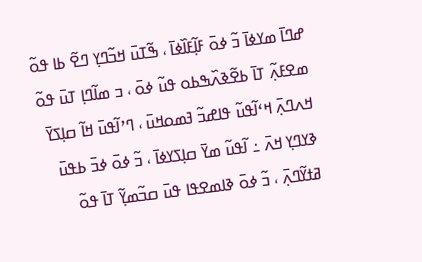ߝߣߊ߫ ߘߌߦߊ߫ ߏ߬ ߦߋ߫ ߓߊ߲߬ߓߊ߰ߦߊ߫ ، ߒ߬ߠߎ߫ ߞߏ߬ߣߌ߲ ߣߐ߬ ߕߊ ߟߋ߬ ߘߐߓߍ߲߬ ߠߊ߫ ߕߐ߬ߢߍ߰ߒߕߋ ߟߎ߬ ߦߋ߫ ، ߏ ߘߊ߬ߣߊ߲ ߠߎ߫ ߟߋ߬ ߞߍߣߍ߲߫ ߞߵߊ߬ߟߎ߬ ߟߊߝߏ߬ ߔߘߋߞߎ߫ ، ߣߴߊ߬ߟߎ߫ ߞߊ߬ ߛߊ߲ߖߌ߫ ߢߌߣߌ߲ ߞߍ߫ ߸ ߊ߬ߟߎ߬ ߘߌ߫ ߛߊ߲ߖߌߦߊ߫ ، ߏ߬ ߦߋ߫ ߦߏ߫ ߕߟߎ߫ ߥߙߌ߬ߣߍ߲߫ ، ߏ߬ ߦߋ߫ ߢߊߘߐߟߊ ߟߎ߫ ߛߏ߬ߘߌ߲߬ ߠߊ߫ ߟߋ߬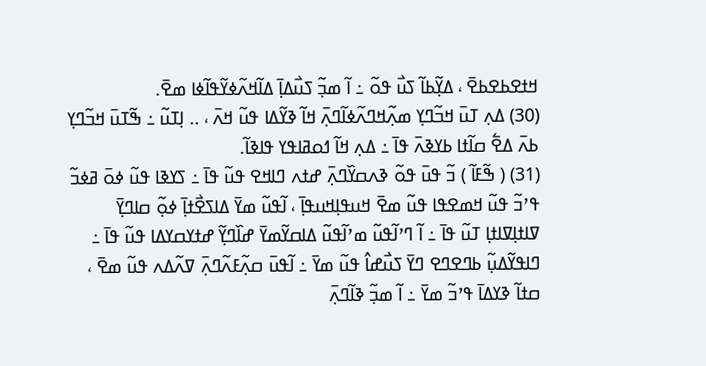ߞߙߐߕߐߕߐ߫ ، ߡߌ߲߬ߕߊ߬ ߖߎ߯ ߟߋ߬ ߸ ߊ߬ ߘߏ߲߬ ߖߎ߯ߡߊ߲߫ ߡߊ߬ߞߍ߬ߦߌ߬ߟߊ߬ߦߊ ߘߐ߫.
(30) ߡߍ߲ ߠߎ߫ ߞߏ߬ߣߌ߲ ߘߍ߲߬ߞߣߍ߬ߦߊ߬ߣߍ߲߫ ߞߊ߬ ߢߌ߬ߡߊ ߟߎ߬ ߞߍ߫ ، .. ߊ߲ߠߎ߬ ߸ ߒ߬ߠߎ߫ ߞߏ߬ߣߌ߲ ߕߍ߫ ߡߐ߱ ߛߊ߬ߙߊ ߕߌߢߍ߫ ߟߊ߫ ߸ ߡߍ߲ ߞߊ߬ ߗߋߥߊߟߌ ߟߊߢߊ߬.
(31) ( ߒ߬ߓߊ߬ ) ߏ߬ ߟߎ߫ ߟߋ߬ ߢߍߛߌ߰ߣߍ߲߫ ߝߙߍ ߣߊߞߐ ߟߎ߬ ߟߊ߫ ߸ ߖߌߢߊ ߟߎ߬ ߦߋ߫ ߥߦߏ߬ ߟߴߏ߬ ߟߎ߬ ߞߘߐߟߊ ߟߎ߬ ߘߐ߫ ߞߎߟߊ߲ߞߎߟߊ߲߫ ، ߊ߬ߟߎ߬ ߘߌ߫ ߡߊߖߐ߯ߙߊ߲߫ ߦߋ߲߬ ߛߊߣߌ߲߫ ߜߊߙߊ߲ߜߊߙߊ߲ ߠߎ߬ ߟߊ߫ ߸ ߊ߬ ߣߴߊ߬ߟߎ߬ ߘߴߊ߬ߟߎ߬ ߡߊߛߌ߬ߘߌ߫ ߝߊ߰ߣߌ߲߬ ߝߙߌߛߌߡߊ ߟߎ߬ ߟߊ߫ ߸ ߣߊߟߌ߬ߡߎ߲߬ ߕߣߐߣߐ ߣߌ߫ ߖߎ߯ߝߊ߮ ߟߎ߬ ߘߌ߫ ߸ ߊ߬ߟߎ߫ ߛߍ߲߬ߓߍ߬ߣߍ߲߫ ߜߍ߬ߡߍ ߟߎ߬ ߘߐ߫ ، ߛߙߊ߬ ߢߌߡߊ߫ ߟߴߏ߬ ߘߌ߫ ߸ ߊ߬ ߘߏ߲߬ ߢߊ߬ߣߍ߲߫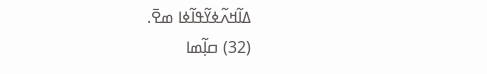ߡߊ߬ߞߍ߬ߦߌ߬ߟߊ߬ߦߊ ߘߐ߫.
(32) ߛߊ߲߬ߘߊ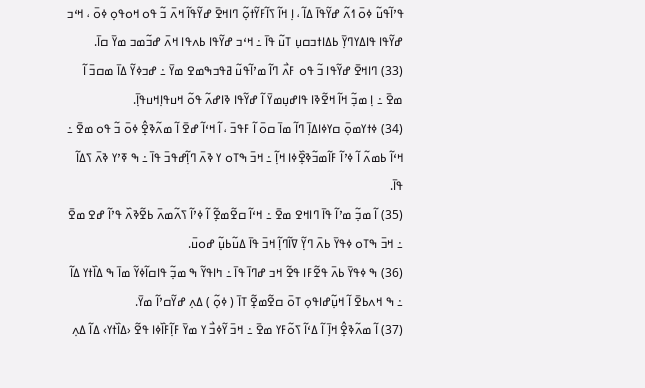ߟߴߊ߬ߟߎ߬ ߦߋ߫ ߗߍ߬ ߝߌ߬ߟߊ߫ ߡߊ߬ ، ߊ߲ ߞߊ߬ ߖߊ߬ߓߌ߬ߙߋ߲߬ ߣߊߞߐ߫ ߝߌ߬ߟߊ߬ ߞߍ߫ ߏ߬ ߟߋ ߞߋߟߋ߲ ߦߋ߫ ، ߞߵߏ ߝߌ߬ߟߊ ߟߊߡߌߣߌ߲߫ ߕߡߊߙߏߛߎ߲ ߠߎ߬ ߟߊ߫ ߸ ߞߵߏ ߝߌ߬ߟߊ ߕߍߟߊ ߞߍ߫ ߝߏ߬ߘߏ ߘߌ߫ ߛߊ߫.
(33) ߣߊߞߐ߫ ߝߌ߬ߟߊ ߏ߬ ߟߋ ߓߍ߯ ߣߊ߬ ߘߴߊ߬ߟߎ߬ ߥߟߏߒߘߐ ߘߌ߫ ߸ ߝߏߦߌ߬ ߡߊ߫ ߘߛߏ߫ ߊ߬ ߘߐ߫ ߸ ߊ߲ ߘߏ߲߬ ߞߊ߬ ߞߐ߬ߢߊ ߟߊߝߎ߲ߘߌ߫ ߊ߬ ߝߌ߬ߟߊ ߢߊߝߍ߬ ߟߋ߬ ߞߎߟߊ߲ߞߎߟߊ߲߫.
(34) ߦߙߌߘߋ߲߫ ߛߌߦߊߡߊ߲߫ ߣߊ߬ ߘߊ߫ ߛߋ߫ ߊ߬ ߓߟߏ߫ ، ߊ߬ ߞߵߊ߬ ߝߐ߫ ߊ߬ ߘߍ߬ߢߐ߲߮ ߦߋ߫ ߏ߬ ߟߋ ߘߐ߫ ߸ ߞߵߊ߬ ߕߘߍ߬ ߊ߬ ߦߴߊ߬ ߓߊ߬ߘߏ߬ߢߐ߲߰ߦߊ ߞߊ߲߬ ߸ ߞߏ߫ ߒߠߋ ߌ ߢߍ߫ ߣߊ߲߬ߝߟߏ߫ ߟߊ߫ ߸ ߒ ߧߴߌ ߢߍ߫ ߖߡߊ߬ ߟߊ߫.
(35) ߊ߬ ߘߏ߲߬ ߘߴߊ߬ ߟߊ߫ ߣߊߞߐ ߘߐ߫ ߸ ߞߵߊ߬ ߛߐ߬ߘߐ߲߬ ߊ߬ ߦߴߊ߬ ߖߍ߬ߘߍ߫ ߕߐ߬ߢߍ߰ ߟߴߊ߬ ߝߐ ߘߐ߫ ߸ ߞߏ߫ ߒߠߋ ߦߟߌ߫ ߕߍ߫ ߣߌ߲߬ ߜߊ߬ߣߊ߲߬ ߞߏ߫ ߟߊ߫ ߡߎ߬ߕߎ߲߬ ߝߋߎ߫.
(36) ߒ ߦߟߌ߫ ߕߍ߫ ߟߐ߬ߓߊ ߟߐ߬ ߞߏ ߝߣߊ߫ ߟߊ߫ ߸ ߤߊߟߌ߬ ߒ ߘߏ߲߬ ߟߊߛߊ߬ߦߌ߬ ߘߊ߫ ߒ ߡߊ߰ߙߌ ߡߊ߬ ߸ ߒ ߞߍߕߐ߫ ߊ߬ ߞߎ߲߬ߝߊߟߋ߲ ߠߋ߫ ߛߐ߬ߘߐ߲߬ ߠߊ߫ ( ߦߋ߲߬ ) ߡߍ߲ ߝߌ߬ߛߴߊ߬ ߘߌ߫.
(37) ߊ߬ ߘߍ߬ߢߐ߲߮ ߞߊ߲߫ ߊ߬ ߡߵߊ߬ ߖߋ߬ߓߌ ߘߐ߫ ߸ ߞߏ߫ ߌ߬ߦߏ߯ ߌ ߘߌ߫ ߓߊ߲߬ߓߊ߰ߦߊ ߟߐ߬ ‹ߡߊ߰ߙߌ› ߡߊ߬ ߡߍ߲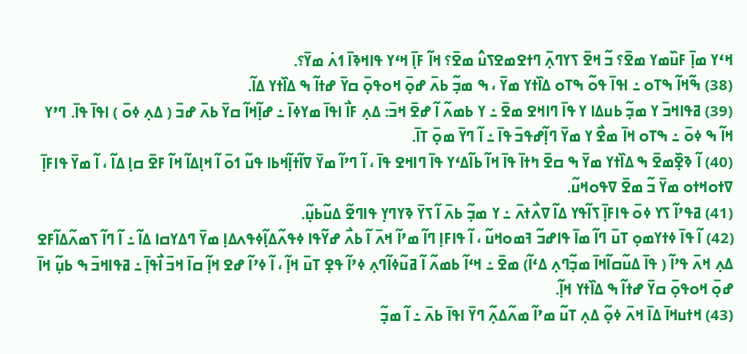ߞߵߌ ߘߊ߲߫ ߓߎ߰ߘߌ ߘߐ߫؟ ߏ߬ ߞߐ߫ ߖߌߣߍ߲߫ ߣߙߐߘߐߖߎ߮ ߘߐ߫؟ ߞߊ߬ ߓߊ߲߫ ߞߵߌ ߟߊߞߢߊ߫ ߗߍ߭ ߘߌ߫؟.
(38) ߒ߬ߞߊ߬ ߒߠߋ ߸ ߊߟߊ߫ ߟߋ߬ ߒߠߋ ߡߊ߰ߙߌ ߘߌ߫ ، ߒ ߘߏ߲߬ ߕߍ߫ ߝߋ߲߫ ߞߋߟߋ߲߫ ߛߌ߫ ߝߙߊ߬ ߒ ߡߊ߰ߙߌ ߡߊ߬.
(39) ߥߟߊߞߏ߫ ߌ ߘߏ߲߬ ߕߎߡߊ ߌ ߟߊ߫ ߣߊߞߐ ߘߐ߫ ߸ ߌ ߕߘߍ߬ ߊ߬ ߝߐ߫ ߞߏ߫: ߡߍ߲ ߓߊ߯ ߊߟߊ߫ ߘߌߦߊ߫ ߸ ߝߊ߲߬ߞߊ߬ ߛߌ߫ ߕߍ߫ ߝߏ߫ ( ߡߍ߲ ߦߋ߫ ) ߊߟߊ߫ ߟߊ߫. ߣߴߌ ߞߊ߬ ߒ ߦߋ߫ ߸ ߒߠߋ ߞߊ߫ ߘߐ߯ ߌ ߘߌ߫ ߣߊ߲߬ߝߟߏ߫ ߟߊ߫ ߸ ߊ߬ ߣߌ߫ ߘߋ߲߫ ߠߊ߫.
(40) ߊ߬ ߢߐ߲߰ߘߐ߫ ߒ ߡߊ߰ߙߌ ߘߌ߫ ߒ ߛߐ߫ ߤߙߊ߫ ߟߊ߫ ߞߊ߬ ߕߊ߬ߡߵߌ ߟߊ߫ ߣߊߞߐ ߟߊ߫ ، ߊ߬ ߣߴߊ߬ ߘߌ߫ ߜߊ߬ߙߊ߲߬ߞߕߊ ߟߎ߬ ߗߋ߫ ߊ߬ ߞߊ߲ߡߊ߬ ߞߊ߬ ߓߐ߫ ߛߊ߲ ߡߊ߬ ، ߊ߬ ߘߌ߫ ߟߊߓߊ߲߫ ߜߙߋߞߙߋ ߘߌ߫ ߏ߬ ߘߐ߫ ߜߟߋߞߎ߬.
(41) ߥߟߴߊ߬ ߖߌ ߦߋ߫ ߟߊߓߊ߲߫ ߖߊ߬ߟߌ ߡߊ߬ ߜߍ߯ߙߍ߫ ߸ ߌ ߘߏ߲߬ ߕߍ߫ ߊ߬ ߖߌ߫ ߢߌߣߌ߲ ߟߊߣߐ߬ ߡߎ߬ߕߎ߲߬.
(42) ߊ߬ ߟߊ߫ ߦߙߌߘߋ߲ ߠߎ߫ ߣߊ߬ ߘߊ߫ ߟߊߝߏ߬ ߔߘߋߞߎ߬ ، ߊ߬ ߟߊߓߊ߲ ߣߊ߬ ߘߴߊ߬ ߞߍ߫ ߊ߬ ߕߍ߯ ߝߌ߬ߟߊ ߦߟߍ߬ߡߊ߲߬ߦߟߍߡߊ߲ ߘߌ߫ ߣߡߌߛߊ ߡߊ߬ ߸ ߊ߬ ߣߊ߬ ߖߘߍ߬ߡߊ߬ߓߐ ߡߍ߲ ߞߍ߫ ߟߴߊ߬ ( ߟߊ߫ ߡߎ߬ߛߊ߬ߞߊ߫ ߘߏ߲߬ߣߍ߲ ߡߵߊ߬) ߘߐ߫ ߸ ߞߵߊ߬ ߕߘߍ߬ ߊ߬ ߥߎ߬ߦߊ߬ߣߍ߲ ߦߴߊ߬ ߟߐ߲ ߠߎ߫ ߞߊ߲߬ ، ߊ߬ ߦߴߊ߬ ߝߐ ߞߊ߲߬ ߛߊ߫ ߞߏ߫ ߊ߯ߟߊ߲߫ ߸ ߥߟߊߞߏ߫ ߒ ߕߎ߲߬ ߞߊ߫ ߝߋ߲߫ ߞߋߟߋ߲߫ ߛߌ߫ ߝߙߊ߬ ߒ ߡߊ߰ߙߌ ߞߊ߲߬.
(43) ߞߙߎߞߊ߫ ߡߊ߫ ߞߍ߫ ߦߋ߲߬ ߡߍ߲ ߠߎ߬ ߘߴߊ߬ ߘߍ߬ߡߍ߲߬ ߣߌ߫ ߊߟߊ߫ ߕߍ߫ ߸ ߊ߬ ߘߏ߲߬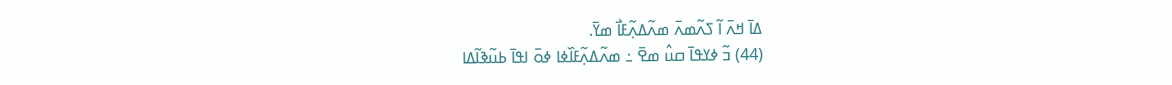ߡߊ߫ ߞߍ߫ ߊ߬ ߖߍ߬ߘߍ߫ ߘߍ߬ߡߍ߲߬ߓߊ߯ ߘߌ߫.
(44) ߏ߬ ߦߌߟߊ߫ ߛߎ߮ ߘߐ߫ ߸ ߘߍ߬ߡߍ߲߬ߓߊ߰ߦߊ ߦߋ߫ ߊߟߊ߫ ߕߎ߬ߢߊ߬ߡߊ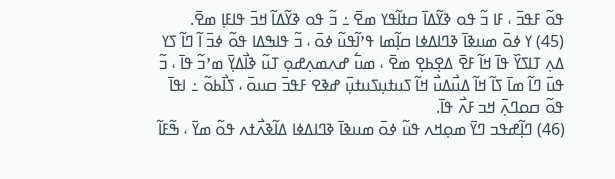ߟߋ߬ ߓߟߏ߫ ، ߓߊ ߏ߬ ߟߋ ߢߌ߬ߡߊ߫ ߛߙߊ߬ߟߌ ߘߐ߫ ߸ ߏ߬ ߟߋ ߢߌ߬ߡߊ߬ ߞߏ߫ ߟߊߓߊ߲ ߘߐ߫.
(45) ߌ ߦߋ߫ ߘߎߢߊ߫ ߢߣߊߡߦߊ ߛߊ߲߬ߘߊ ߟߴߊ߬ߟߎ߬ ߦߋ߫ ، ߏ߬ ߟߊߒߡߊ ߟߋ߬ ߦߏ߫ ߊ߬ ߣߊ߬ ߖߌ ߡߍ߲ ߠߊߖߌ߰ ߟߊ߫ ߞߊ߬ ߓߐ߫ ߡߐ߲ߕߐ߲ ߘߐ߫ ، ߘߎ߱ ߝߍߘߍ߲ߝߋ߲ ߠߎ߬ ߢߊ߯ߡߌ߲߫ ߘߴߏ߬ ߟߊ߫ ، ߏ߬ ߟߎ߫ ߣߊ߬ ߘߊ߫ ߖߊ߬ ߞߊ߬ ߡߎ߯ߡߎ߯ ߞߊ߬ ߖߎߙߎ߲ߖߎߙߎ߲߫ ߝߢߐ ߓߟߏ߫ ߛߎߋ߫ ، ߖߊ߯ߕߋ߬ ߸ ߊߟߊ߫ ߟߋ߬ ߛߋߣߍ߲߫ ߞߏ ߓߍ߯ ߟߊ߫.
(46) ߣߊ߲߬ߝߟߏ ߣߌ߫ ߘߋ߲ߞߍ ߟߎ߬ ߦߋ߫ ߘߎߢߊ߫ ߢߣߊߡߦߊ ߡߊ߬ߢߍ߯ߙߍ ߟߋ߬ ߘߌ߫ ، ߒ߬ߓߊ߬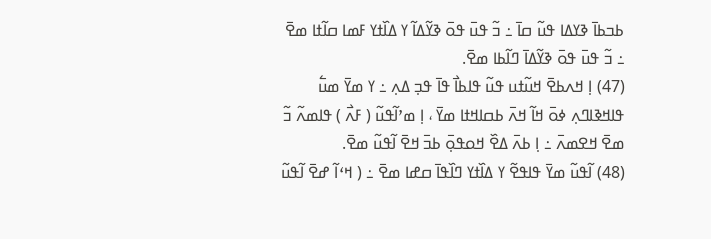ߕߏߕߊ߫ ߢߌߡߊ ߟߎ߬ ߛߊ߫ ߸ ߏ߬ ߟߎ߫ ߟߋ߫ ߢߌ߬ߡߊ߬ ߌ ߡߊ߰ߙߌ ߓߘߊ ߛߊ߬ߙߊ ߘߐ߫ ߸ ߏ߬ ߟߎ߫ ߟߋ߫ ߢߌ߬ߡߊ߫ ߣߊ߬ߕߊ ߘߐ߫.
(47) ߊ߲ ߞߍߕߐ߫ ߞߎ߬ߙߎ ߟߎ߬ ߟߊߕߊ߯ ߟߊ߫ ߟߏ߲ ߡߍ߲ ߸ ߌ ߘߌ߫ ߘߎ߱ ߟߊߞߢߊߣߍ߲ ߦߋ߫ ߞߊ߬ ߞߍ߫ ߕߛߊߞߙߊ ߘߌ߫ ، ߊ߲ ߘߴߊ߬ߟߎ߬ ( ߓߍ߯ ) ߟߊߘߍ߬ ߏ߬ ߘߐ߫ ߞߐߘߍ߫ ߸ ߊ߲ ߕߍ߫ ߡߐ߰ ߞߋߟߋ߲߫ ߕߏ߫ ߞߐ߫ ߊ߬ߟߎ߬ ߘߐ߫.
(48) ߊ߬ߟߎ߬ ߘߌ߫ ߟߊߟߐ߬ ߌ ߡߊ߰ߙߌ ߣߊ߰ߟߊ߫ ߛߝߊ ߘߐ߫ ߸ ( ߞߵߊ߬ ߝߐ߫ ߊ߬ߟߎ߬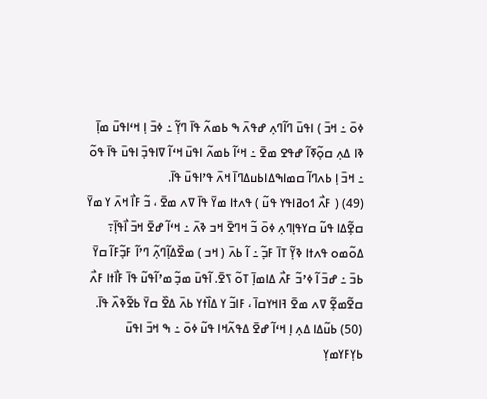ߦߋ߫ ߸ ߞߏ߫ ) ߊߟߎ߫ ߣߊ߬ߣߍ߲ ߝߟߍ߫ ߒ ߕߘߍ߬ ߟߊ߫ ߣߌ߲߬ ߸ ߦߏ߫ ߊ߲ ߞߵߊߟߎ߫ ߘߊ߲߫ ߢߊ ߡߍ߲ ߛߋ߲߬ߧߊ߬ ߝߟߐ ߘߐ߫ ߸ ߞߵߊ߬ ߕߘߍ߬ ߊߟߎ߫ ߞߵߊ߬ ߜߊߟߏ߲߫ ߊߟߎ߫ ߟߊ߫ ߟߋ߬ ߸ ߞߏ߫ ߊ߲ ߕߍߣߊ߬ ߛߘߊߒߡߊߕߎߡߣߊ߫ ߞߍ߫ ߟߴߊߟߎ߫ ߟߊ߫.
(49) ( ߓߍ߯ ߗߋߥߊߟߌ ߟߎ߬ ) ߟߍߙߊ ߘߌ߫ ߟߊ߫ ߜߍ ߘߐ߫ ، ߏ߬ ߓߊ߯ ߞߍ߫ ߌ ߘߌ߫ ߛߐ߲߬ߡߊ ߟߎ߬ ߛߌߟߊ߲ߣߍ߲ ߦߋ߫ ߏ߬ ߞߣߐ߫ ߞߏ ߢߍ߫ ߸ ߞߵߊ߬ ߝߐ߫ ߞߏ߫ ߊ߯ߟߊ߲߫߹ ߡߋ߬ߘߋ ߟߍߙߊ ߢߌ߲߬ ߠߊ߫ ߓߏ߲߬ ߸ ߊ߬ ߕߍ߫ ( ߞߏ ) ߘߐ߰ߡߊ߲߬ߣߍ߲߬ ߣߴߊ߬ ߓߏ߲߬ߓߊ߬ ߛߌ߫ ߕߏ߫ ߸ ߝߏ߫ ߊ߬ ߦߴߏ߬ ߓߍ߯ ߡߊߘߊ߲߫ ߠߋ߬ ߖߐ߫. ߊ߬ߟߎ߫ ߘߏ߲߬ ߘߴߊ߬ߟߎ߬ ߟߊ߫ ߓߊ߯ߙߊ ߓߍ߯ ߛߐ߬ߘߐ߲߬ ߜߍ ߘߐ߫ ߔߊߞߌߛߊ߫ ، ߓߊߏ߬ ߌ ߡߊ߰ߙߌ ߕߍ߫ ߡߐ߰ ߛߌ߫ ߕߐ߬ߢߍ߰ ߟߊ߫.
(50) ߕߎ߬ߡߊ ߡߍ߲ ߊ߲ ߞߵߊ߬ ߝߐ߫ ߡߟߍ߬ߞߊ ߟߎ߬ ߦߋ߫ ߸ ߒ ߞߏ߫ ߊߟߎ߫ ߕߌ߲ߓߌߘߌ߲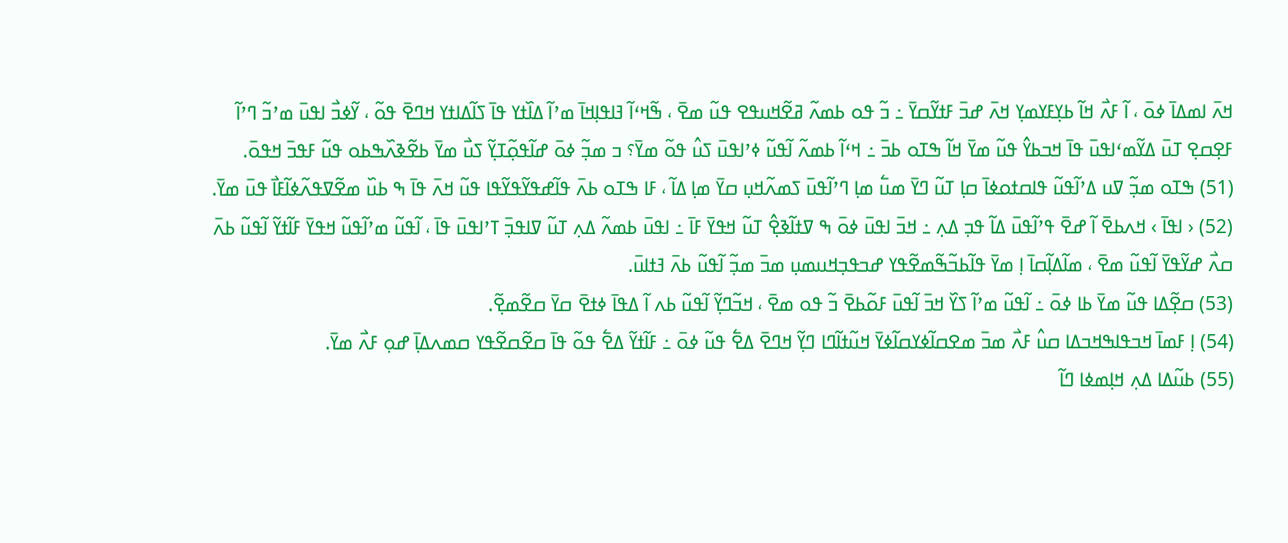ߞߍ߫ ߊߘߡߊ߫ ߦߋ߫ ، ߊ߬ ߓߍ߯ ߞߊ߬ ߕߌ߲ߓߌߘߌ߲ ߞߍ߫ ߝߏ߫ ߓߙߌ߬ߛߌ߫ ߸ ߏ߬ ߟߋ ߕߘߍ߬ ߥߐ߬ߞߎߟߐ ߟߎ߬ ߘߐ߫ ، ߒ߬ߞߵߊ߬ ߔߊߟߊ߲ߞߊ߫ ߘߴߊ߬ ߡߊ߰ߙߌ ߟߊ߫ ߖߊ߬ߡߊߙߌ ߞߣߐ߫ ߟߋ߬ ، ߌ߬ߦߏ߯ ߊߟߎ߫ ߘߴߏ߬ ߣߴߊ߬ ߓߐ߲ߛߐ߲ ߠߎ߫ ߡߌ߬ߘߵߊߟߎ߫ ߟߊ߫ ߞߏߕߌ߮ ߟߎ߬ ߘߌ߫ ߞߊ߬ ߒߠߋ ߕߏ߫ ߸ ߞߵߊ߬ ߕߘߍ߬ ߊ߬ߟߎ߬ ߦߴߊߟߎ߫ ߖߎ߮ ߟߋ߬ ߘߌ߫؟ ߏ ߘߏ߲߬ ߦߋ߫ ߝߊ߬ߟߋ߲߬ߠߌ߲߬ ߖߎ߯ ߘߌ߫ ߕߐ߬ߢߍ߰ߒߕߋ ߟߎ߬ ߓߟߏ߫ ߞߟߋ߫.
(51) ߒߠߋ ߘߏ߲߬ ߜߎ ߡߴߊ߬ߟߎ߬ ߟߊߛߙߋߦߊ߫ ߛߊ߲ ߠߎ߬ ߣߌ߫ ߘߎ߱ ߘߊ߲ ߣߴߊ߬ߟߎ߫ ߖߘߍ߬ߞߎ߲ ߛߌ߫ ߘߊ߲ ߡߊ߬ ، ߓߊ ߒߠߋ ߕߍ߫ ߟߊ߬ߝߟߌ߬ߟߌ߬ߟߊ ߟߎ߬ ߞߍ߫ ߟߊ߫ ߒ ߕߎ߰ ߘߐ߬ߜߟߍ߬ߦߊ߬ߓߊ߯ ߟߎ߫ ߘߌ߫.
(52) ‹ ߊߟߊ߫ › ߞߍߕߐ߫ ߊ߬ ߝߐ߫ ߟߴߊ߬ߟߎ߫ ߡߊ߬ ߟߏ߲ ߡߍ߲ ߸ ߞߏ߫ ߊߟߎ߫ ߦߋ߫ ߒ ߜߙߊ߬ߢߐ߲߮ ߠߎ߬ ߞߟߌ߫ ߓߊ߫ ߸ ߊߟߎ߫ ߕߘߍ߬ ߡߍ߲ ߠߎ߬ ߜߊߟߏ߲߫ ߠߴߊߟߎ߫ ߟߊ߫ ، ߊ߬ߟߎ߬ ߘߴߊ߬ߟߎ߬ ߞߟߌ߫ ߓߊ߬ߙߌ߬ ߊ߬ߟߎ߬ ߕߍ߫ ߛߍ߯ ߝߌ߬ߟߌ߫ ߊ߬ߟߎ߬ ߘߐ߫ ، ߘߊ߬ߡߊ߲߬ߛߊ߫ ߊ߲ ߘߌ߫ ߟߊ߬ߕߏ߬ߒ߬ߘߐ߬ߟߌ ߝߏߟߏ߲ߞߎߘߎ߲ ߘߏ߫ ߘߏ߲߬ ߊ߬ߟߎ߬ ߕߍ߫ ߔߙߊߎ߫.
(53) ߛߐ߲߬ߡߊ ߟߎ߬ ߘߌ߫ ߕߊ ߦߋ߫ ߸ ߊ߬ߟߎ߬ ߘߴߊ߬ ߖߌ߰ ߞߏ߫ ߊ߬ߟߎ߫ ߓߋ߬ߕߐ߫ ߏ߬ ߟߋ ߘߐ߫ ، ߞߏ߬ߣߌ߲߬ ߊ߬ߟߎ߬ ߕߍ ߊ߬ ߡߟߊ߫ ߦߙߐ߫ ߛߌ߫ ߛߐ߬ߘߐ߲߬.
(54) ߊ߲ ߓߘߊ߫ ߞߏߟߊߒߞߏߡߊ ߛߎ߮ ߓߍ߯ ߘߏ߫ ߘߐߛߊ߬ߦߌߛߊ߬ߦߌ߫ ߞߎ߬ߙߊ߬ߣߊ ߣߌ߲߬ ߞߣߐ߫ ߡߐ߱ ߟߎ߬ ߦߋ߫ ߸ ߓߊ߬ߙߌ߬ ߡߐ߱ ߟߋ߬ ߟߊ߫ ߛߐ߬ߛߐ߬ߟߌ ߛߘߍߡߊ߲߫ ߝߋ߲ ߓߍ߯ ߘߌ߫.
(55) ߕߎ߬ߡߊ ߡߍ߲ ߞߊ߲ߘߦߊ ߣߊ߬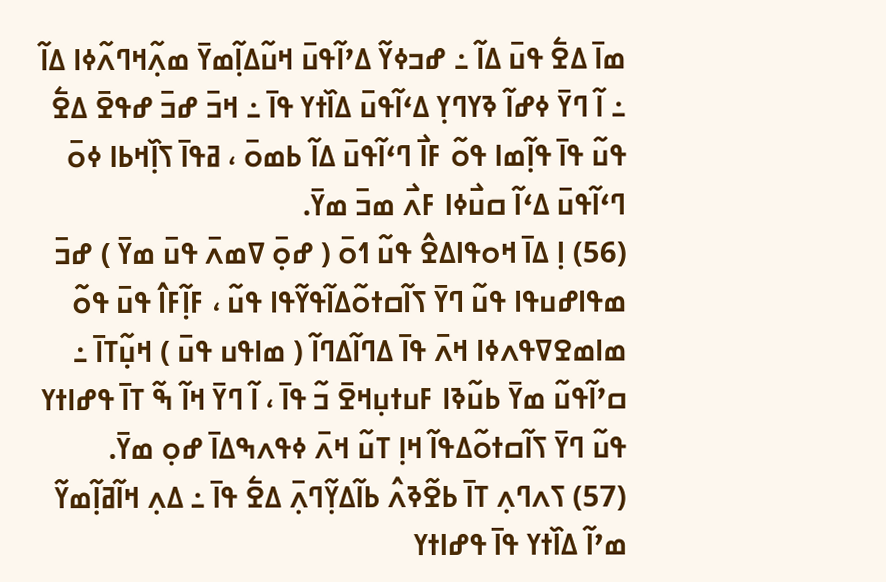ߘߊ߫ ߡߐ߱ ߟߎ߫ ߡߊ߬ ߸ ߝߏߦߌ߬ ߡߴߊ߬ߟߎ߫ ߞߎ߬ߡߊ߲߬ߘߌ߫ ߘߍ߲߬ߞߣߍ߬ߦߊ ߡߊ߬ ߸ ߊ߬ ߣߌ߫ ߦߝߊ߬ ߢߌߣߌ߲ ߡߵߊ߬ߟߎ߫ ߡߊ߰ߙߌ ߟߊ߫ ߸ ߞߏ߫ ߝߏ߫ ߝߟߐ߫ ߡߐ߱ ߟߎ߬ ߟߊ߫ ߟߊ߲߬ߘߊ ߟߋ߬ ߓߊ߯ ߣߵߊ߬ߟߎ߫ ߡߊ߬ ߕߘߋ߫ ، ߥߟߊ߫ ߖߊ߲߰ߞߕߊ ߦߋ߫ ߣߵߊ߬ߟߎ߫ ߡߵߊ߬ ߛߎ߯ߦߊ ߓߍ߯ ߘߏ߫ ߘߌ߫.
(56) ߊ߲ ߡߊ߫ ߞߋߟߊߡߐ߮ ߟߎ߬ ߗߋ߫ ( ߝߋ߲߫ ߜߘߍ߫ ߟߎ߫ ߘߌ߫ ) ߝߏ߫ ߘߟߊߝߎߟߊ ߟߎ߬ ߣߌ߫ ߖߊ߬ߛߙߋ߬ߡߊ߬ߟߌ߬ߟߊ ߟߎ߬ ، ߓߊ߲߬ߓߊ߮ ߟߎ߫ ߟߋ߬ ߘߊߘߐߜߟߍߦߊ ߞߍ߫ ߟߊ߫ ߡߣߊ߬ߡߣߊ߬ ( ߘߊߟߎ ߟߎ߫ ) ߞߎ߲߬ߠߊ߫ ߸ ߛߴߊ߬ߟߎ߬ ߘߌ߫ ߕߎ߬ߢߊ ߓߎߙߎ߲ߞߐ߫ ߏ߬ ߟߊ߫ ، ߊ߬ ߣߌ߫ ߞߊ߬ ߒ߬ ߠߊ߫ ߟߝߊߙߌ ߟߎ߬ ߣߌ߫ ߖߊ߬ߛߙߋ߬ߡߟߊ߬ ߞߊ߲ ߠߎ߬ ߞߍ߫ ߦߟߍߒߡߊ߫ ߝߋ߲ ߘߌ߫.
(57) ߖߍߣߍ߲ ߠߊ߫ ߕߐ߬ߢߍ߮ ߕߊ߬ߡߌ߲߬ߣߍ߲߫ ߡߐ߱ ߟߊ߫ ߸ ߡߍ߲ ߞߊ߬ߥߊ߲߬ߘߌ߬ ߘߴߊ߬ ߡߊ߰ߙߌ ߟߊ߫ ߟߝߊߙߌ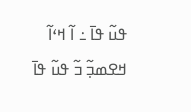ߟߎ߬ ߟߊ߫ ߸ ߊ߬ ߞߵߊ߬ ߞߐߘߏ߲߬ ߏ߬ ߟߎ߬ ߟߊ߫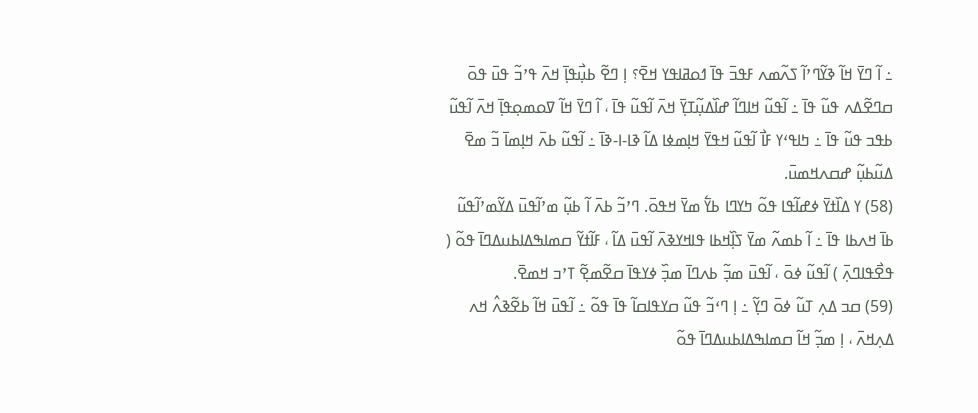߸ ߊ߬ ߣߌ߫ ߞߊ߬ ߢߌ߬ߣߴߊ߬ ߖߍ߬ߘߍ ߓߟߏ߫ ߟߊ߫ ߗߋߥߊߟߌ ߞߐ߫؟ ߊ߲ ߣߐ߬ ߕߎ߲߯ߟߊ߲߫ ߞߍ߫ ߟߴߏ߬ ߟߎ߫ ߟߋ߫ ߛߣߐ߬ߡߍ ߟߎ߬ ߟߊ߫ ߸ ߊ߬ߟߎ߬ ߞߊߣߊ߬ ߝߊ߰ߡߎ߲߬ߠߌ߲߫ ߞߍ߫ ߊ߬ߟߎ߬ ߟߊ߫ ، ߊ߬ ߣߌ߫ ߞߊ߬ ߜߋߘߋ߲ߟߊ߲߫ ߞߍ߫ ߊ߬ߟߎ߬ ߕߟߏ ߟߎ߬ ߟߊ߫ ߸ ߤߊߟߵߌ ߓߊ߯ ߊ߬ߟߎ߬ ߞߟߌ߫ ߞߊ߲ߘߦߊ ߡߊ߬ ߢߊ-ߊ-ߢߊ߫ ߸ ߊ߬ߟߎ߬ ߕߍ߫ ߞߊ߲ߘߊ߫ ߏ߬ ߘߐ߫ ߡߎ߬ߕߎ߲߬ ߝߛߍߞߘߎ߫.
(58) ߌ ߡߊ߰ߙߌ߫ ߦߝߊ߬ߟߊ ߟߋ߬ ߤߌߣߊ ߕߌ߱ ߘߌ߫ ߞߟߋ߫. ߣߴߏ߬ ߕߍ߫ ߊ߬ ߕߎ߲߬ ߘߴߊ߬ߟߎ߫ ߡߌ߬ߘߴߊ߬ߟߎ߬ ߕߊ߫ ߞߍߕߊ ߟߊ߫ ߸ ߊ߬ ߕߘߍ߬ ߘߌ߫ ߖߊ߲߰ߞߕߊ ߟߊߞߌߢߍ߫ ߊ߬ߟߎ߫ ߡߊ߬ ، ߓߊ߬ߙߌ߬ ߛߘߊߒߡߊߕߎߡߣߊ߫ ߟߋ߬ ( ߟߐ߯ߟߊߣߍ߲߫ ) ߊ߬ߟߎ߬ ߦߋ߫ ، ߊ߬ߟߎ߫ ߘߏ߲߬ ߕߍߣߊ߫ ߘߏ߲߰ ߦߌߟߊ߫ ߛߐ߬ߘߐ߲߬ ߠߴߏ ߞߘߐ߫.
(59) ߛߏ ߡߍ߲ ߠߎ߬ ߦߋ߫ ߣߌ߲߬ ߸ ߊ߲ ߣߵߏ߬ ߟߎ߬ ߛߌߟߊߛߊ߬ ߟߊ߫ ߟߋ߬ ߸ ߊ߬ߟߎ߫ ߞߊ߬ ߕߐ߬ߢߍ߮ ߞߍ ߡߍ߲ߞߍ߫ ، ߊ߲ ߘߏ߲߬ ߞߊ߬ ߛߘߊߒߡߊߕߎߡߣߊ߫ ߟߋ߬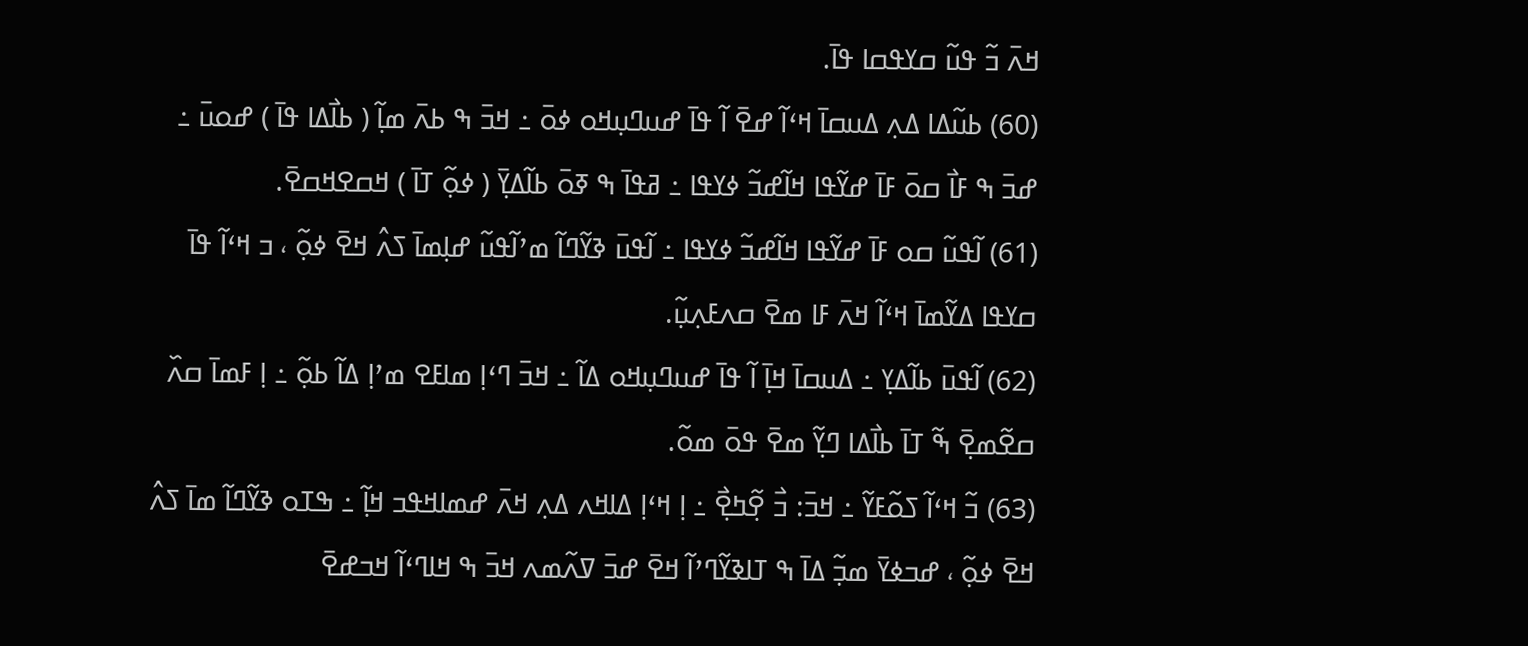ߞߍ߫ ߏ߬ ߟߎ߬ ߛߌߟߛߊ ߟߊ߫.
(60) ߕߎ߬ߡߊ ߡߍ߲ ߡߎߛߊ߫ ߞߵߊ߬ ߝߐ߫ ߊ߬ ߟߊ߫ ߝߎߣߎ߲ߞߋ ߦߋ߫ ߸ ߞߏ߫ ߒ ߕߍ߫ ߘߊ߲߬ ( ߕߊ߯ߡߊ ߟߊ߫ ) ߝߋߎ߫ ߸ ߝߏ߫ ߒ ߓߊ߯ ߛߋ߫ ߓߊ߫ ߝߌ߬ߟߊ ߞߊ߬ߝߏ߬ ߦߌߟߊ ߸ ߥߟߊ߫ ߒ ߧߋ߫ ߕߊ߬ߡߌ߲߫ ( ߦߋ߲߬ ߠߊ߫ ) ߞߛߐߞߛߐ߫.
(61) ߊ߬ߟߎ߬ ߛߋ ߓߊ߫ ߝߌ߬ߟߊ ߞߊ߬ߝߏ߬ ߦߌߟߊ ߸ ߊ߬ߟߎ߫ ߢߌ߬ߣߊ߬ ߘߴߊ߬ߟߎ߬ ߝߊ߲ߘߊ߫ ߖߍ߮ ߞߐ߫ ߦߋ߲߬ ، ߏ ߞߵߊ߬ ߟߊ߫ ߛߌߟߊ ߡߌ߬ߘߊ߫ ߞߵߊ߬ ߞߍ߫ ߓߊ ߘߐ߫ ߛߍߓߍ߲ߎ߲߬.
(62) ߊ߬ߟߎ߫ ߕߊ߬ߡߌ߲ ߸ ߡߎߛߊ߫ ߞߊ߲߫ ߊ߬ ߟߊ߫ ߝߎߣߎ߲ߞߋ ߡߊ߬ ߸ ߞߏ߫ ߣߵߊ߲ ߘߊߓߐ ߘߴߊ߲ ߡߊ߬ ߕߋ߲߬ ߸ ߊ߲ ߓߘߊ߫ ߛߍ߰ ߛߐ߬ߘߐ߲߫ ߒ߬ ߠߊ߫ ߕߊ߯ߡߊ ߣߌ߲߬ ߘߐ߫ ߟߋ߫ ߘߋ߬.
(63) ߏ߬ ߞߵߊ߬ ߖߋ߬ߓߌ߬ ߸ ߞߏ߫: ߏ߯ ߐ߲߬ߤߐ߲߯ ߸ ߊ߲ ߞߵߊ߲ ߡߊߞߍ ߡߍ߲ ߞߍ߫ ߝߘߊߞߟߏ ߞߊ߲߬ ߸ ߒߠߋ ߢߌ߬ߣߊ߬ ߘߊ߫ ߖߍ߮ ߞߐ߫ ߦߋ߲߬ ، ߝߏߦߌ߫ ߘߏ߲߬ ߡߊ߫ ߒ ߠߊߢߌ߬ߣߴߊ߬ ߞߐ߫ ߝߏ߫ ߜߍ߬ߘߍ ߞߏ߫ ߒ ߞߊߣߵߊ߬ ߞߏߝߐ߫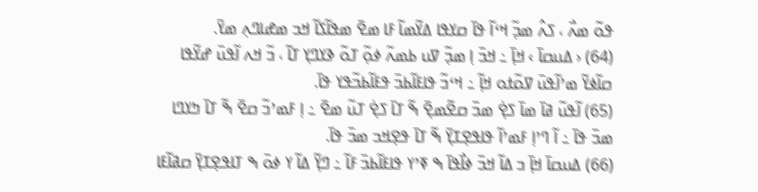ߟߋ߬ ߘߍ߯ ، ߖߍ߮ ߘߏ߲߬ ߞߵߊ߬ ߟߊ߫ ߛߌߟߊ ߡߌ߬ߘߊ߬ ߓߊ ߘߐ߫ ߘߟߊ߬ߖߊ߬ ߞߏ ߘߝߊߣߍ߲ ߘߌ߫.
(64) ‹ ߡߎߛߊ߫ › ߞߊ߲߫ ߸ ߞߏ߫ ߊ߲ ߘߏ߲߬ ߜߎ ߕߘߍ߬ ߦߋ߲߬ ߠߋ߬ ߢߌߣߌ߲ ߠߊ߬ ، ߏ߬ ߞߍ ߊ߬ߟߎ߫ ߝߌ߬ߟߊ ߛߊ߬ߦߌ߬ ߘߴߊ߬ߟߎ߫ ߜߋ߬ߙߋ ߞߊ߲߬ ߸ ߞߵߏ߬ ߟߊߓߊ߬ߕߏ߫ ߟߓߊ߬ߕߏ߬ߟߌ ߟߊ߫.
(65) ߊ߬ߟߎ߬ ߥߊ߫ ߘߊ߫ ߖߐ߲߭ ߘߏ߫ ߛߐ߬ߘߐ߲߫ ߒ߬ ߠߊ߫ ߖߐ߲߭ ߠߎ߬ ߘߐ߫ ߸ ߊ߲ ߓߘߴߏ߬ ߛߐ߫ ߒ߬ ߠߊ߫ ߤߌߣߊ ߘߏ߫ ߟߊ߫ ߸ ߊ߬ ߣߴߊ߲ ߓߘߴߊ߬ ߟߊߟߐ߲ߠߌ߲߫ ߒ߬ ߠߊ߫ ߟߐ߲ߞߏ ߘߏ߫ ߟߊ߫.
(66) ߡߎߛߊ߫ ߞߊ߲߫ ߏ ߡߊ߬ ߞߏ߫ ߦߊ߯ߟߊ߫ ߒ ߧߴߌ ߟߊߓߊ߬ߕߏ߫ ߓߊ߬ ߸ ߣߌ߲߬ ߡߊ߬ ߌ ߦߋ߫ ߒ ߠߊߟߐ߲ߠߌ߲߫ ߛߥߊ߬ߓߊ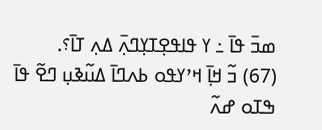ߘߏ߫ ߟߊ߫ ߸ ߌ ߟߊߟߐ߲ߠߌ߲ߣߍ߲߫ ߡߍ߲ ߠߊ߫؟.
(67) ߏ߬ ߞߊ߲߫ ߞߴߌߟߋ ߕߍߣߊ߫ ߡߎ߬ߢߎ߲ ߣߐ߬ ߟߊ߫ ߒߠߋ ߝߍ߬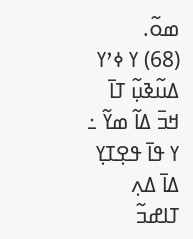ߘߋ߬.
(68) ߌ ߦߴߌ ߡߎ߬ߢߎ߲߬ ߠߊ߫ ߞߏ߫ ߡߊ߬ ߘߌ߬ ߸ ߌ ߟߊ߫ ߟߐ߲ߠߌ߲ ߡߊ߫ ߡߍ߲ ߠߊߝߏ߬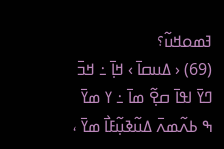ߔߘߋߞߎ߬؟
(69) ‹ ߡߎߛߊ߫ › ߞߊ߲߫ ߸ ߞߏ߫ ߣߌ߫ ߊߟߊ߫ ߛߐ߲߬ ߘߊ߫ ߸ ߌ ߘߌ߫ ߒ ߕߍ߬ߘߍ߫ ߡߎ߬ߢߎ߲߬ߓߊ߯ ߘߌ߫ ،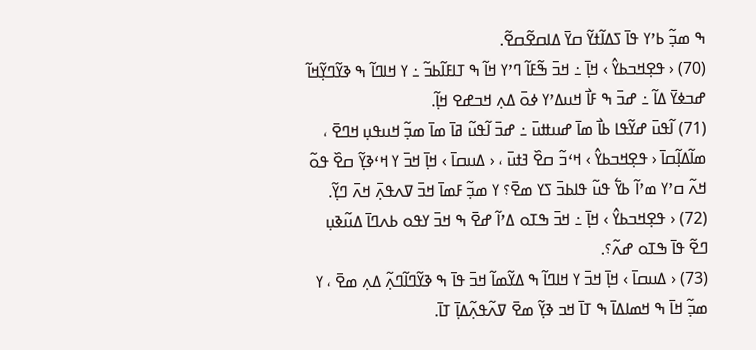ߒ ߘߏ߲߬ ߕߴߌ ߟߊ߫ ߖߡߊ߬ߙߌ߬ ߛߌ߫ ߡߊߛߐ߬ߛߐ߬.
(70) ‹ ߟߐ߲ߞߏߕߌ߮ › ߞߊ߲߫ ߸ ߞߏ߫ ߒ߬ߓߊ߬ ߣߴߌ ߞߊ߬ ߒ ߠߊߓߊ߬ߕߏ߬ ߸ ߌ ߞߊߣߊ߬ ߒ ߢߌ߬ߣߌ߲߬ߞߊ߬ ߝߏߦߌ߫ ߡߊ߬ ߸ ߝߏ߫ ߒ ߓߊ߯ ߞߎߡߴߌ ߦߋ߫ ߡߍ߲ ߞߏߝߐ ߞߊ߲߬.
(71) ߊ߬ߟߎ߫ ߝߌ߬ߟߊ ߕߊ߯ ߘߊ߫ ߝߎߚߎ߫ ߸ ߝߏ߫ ߊ߬ߟߎ߬ ߥߊ߫ ߘߊ߫ ߘߏ߲߬ ߞߎߟߎ߲ ߞߣߐ߫ ، ߘߊ߬ߡߊ߲߬ߛߊ߫ ‹ ߟߐ߲ߞߏߕߌ߮ › ߞߵߏ߬ ߛߐ߰ ߔߙߎ߫ ، ‹ ߡߎߛߊ߫ › ߞߊ߲߫ ߞߏ߫ ߌ ߞߵߢߌ߲߬ ߛߐ߰ ߟߋ߬ ߞߍ߬ ߛߴߌ ߘߴߊ߬ ߕߌ߱ ߟߎ߬ ߟߊߕߏ߫ ߖߌ ߘߐ߫؟ ߌ ߘߏ߲߬ ߓߘߊ߫ ߞߏ߫ ߜߍߟߍ߲߫ ߞߍ߫ ߣߌ߲߬.
(72) ‹ ߟߐ߲ߞߏߕߌ߮ › ߞߊ߲߫ ߸ ߞߏ߫ ߒߠߋ ߡߴߊ߬ ߝߐ߫ ߒ ߞߏ߫ ߌߟߋ ߕߍߣߊ߫ ߡߎ߬ߢߎ߲ ߣߐ߬ ߟߊ߫ ߒߠߋ ߝߍ߬؟.
(73) ‹ ߡߎߛߊ߫ › ߞߊ߲߫ ߞߏ߫ ߌ ߞߊߣߊ߬ ߒ ߡߌ߬ߘߊ߬ ߞߏ߫ ߟߊ߫ ߒ ߢߌ߬ߣߊ߬ߣߍ߲߬ ߡߍ߲ ߘߐ߫ ، ߌ ߘߏ߲߬ ߞߊ߫ ߒ ߞߘߊߡߊ߫ ߒ ߠߊ߫ ߞߏ ߢߌ߲߬ ߘߐ߫ ߜߍ߬ߟߍ߲߬ߡߊ߲߫ ߠߊ߫.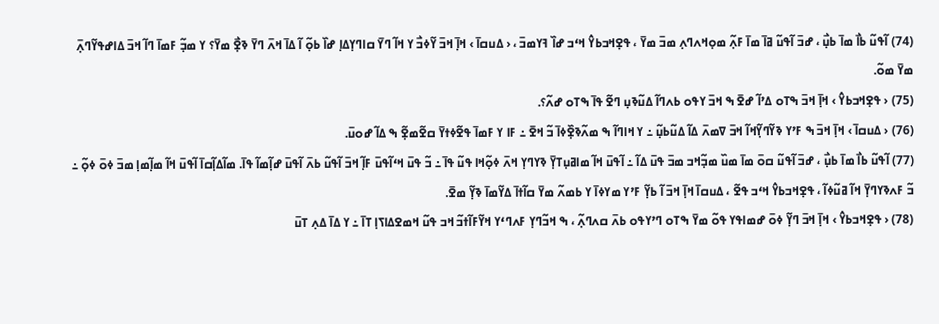(74) ߊ߬ߟߎ߬ ߕߊ߯ ߘߊ߫ ߕߎ߲߯ ، ߝߏ߫ ߊ߬ߟߎ߬ ߥߊ߫ ߘߊ߫ ߓߍ߲߬ ߘߋ߲ߞߍߣߍ߲ ߘߏ߫ ߘߌ߫ ، ߟߐ߲ߞߏߕߌ߮ ߞߵߏ ߝߊ߰ ߔߌߘߏ߫ ، ‹ ߡߎߛߊ߫ › ߞߊ߲߫ ߞߏ߫ ߌ߬ߦߏ߯ ߌ ߞߊ߬ ߣߌ߫ ߛߊߣߌ߲ߡߊ߲ ߝߊ߰ ߕߋ߲߬ ߊ߬ ߡߊ߫ ߞߍ߫ ߣߌ߫ ߢߐ߲߯ ߘߌ߫؟ ߌ ߘߏ߲߬ ߓߘߊ߫ ߣߊ߬ ߞߏ߫ ߡߊߝߟߌ߬ߣߍ߲߫ ߘߌ߫ ߘߋ߬.
(75) ‹ ߟߐ߲ߞߏߕߌ߮ › ߞߊ߲߫ ߞߏ߫ ߒߠߋ ߡߴߊ߬ ߝߐ߫ ߒ ߞߏ߫ ߌߟߋ ߕߍߣߊ߬ ߡߎ߬ߢߎ߲ ߣߐ߬ ߟߊ߫ ߒߠߋ ߝߍ߬؟.
(76) ‹ ߡߎߛߊ߫ › ߞߊ߲߫ ߞߏ߫ ߒ ߓߴߌ ߢߌ߬ߣߌ߲߬ߞߊ߬ ߞߏ߫ ߜߘߍ߫ ߡߊ߬ ߡߎ߬ߕߎ߲߬ ߸ ߌ ߞߊߣߊ߬ ߒ ߘߍ߬ߢߐ߲߰ߦߊ߫ ߏ߬ ߞߐ߫ ߸ ߓߊ ߌ ߓߘߊ߫ ߟߐ߬ߦߙߌ߫ ߛߐ߬ߘߐ߲߬ ߒ ߡߊ߬ ߝߋߎ߫.
(77) ߊ߬ߟߎ߬ ߕߊ߯ ߘߊ߫ ߕߎ߲߯ ، ߝߏ߫ ߊ߬ߟߎ߬ ߛߋ߫ ߘߊ߫ ߘߎ߰ ߘߏ߲߬ߞߏ ߘߏ߫ ߟߎ߫ ߡߊ߬ ߸ ߊ߬ߟߎ߫ ߞߊ߬ ߘߊߥߎ߲ߠߌ߲߫ ߢߌߣߌ߲ ߞߍ߫ ߦߋ߲߬ߞߊ ߟߎ߬ ߟߊ߫ ߸ ߏ߬ ߟߎ߫ ߞߵߊ߬ߟߎ߫ ߓߊ߲߬ ߞߏ߫ ߊ߬ߟߎ߬ ߕߍ߫ ߊ߬ߟߎ߫ ߝߊ߲߬ߘߊ߬ ߟߊ߫. ߘߊ߬ߡߊ߲߬ߛߊ߫ ߊ߬ߟߎ߫ ߞߊ߬ ߘߊ߲߬ߘߊ߲ ߘߏ߫ ߦߋ߫ ߦߋ߲߬ ߸ ߏ߬ ߓߍߢߌߣߌ߲߫ ߞߊ߬ ߥߎ߬ߦߊ߬ ، ߟߐ߲ߞߏߕߌ߮ ߞߵߏ ߟߐ߬ ، ߡߎߛߊ߫ ߞߊ߲߫ ߞߏ߫ ߊ߬ ߕߌ߲߬ ߓߴߌ ߘߌߦߊ߫ ߌ ߕߘߍ߬ ߘߌ߫ ߛߊ߬ߙߊ߫ ߡߌ߬ߘߊ߫ ߢߌ߲߬ ߘߐ߫.
(78) ‹ ߟߐ߲ߞߏߕߌ߮ › ߞߊ߲߫ ߞߏ߫ ߣߌ߲߬ ߦߋ߫ ߝߘߊߟߌ ߟߋ߬ ߘߌ߫ ߒߠߋ ߣߴߌߟߋ ߕߍ߫ ߛߍߣߍ߲߬ ، ߒ ߞߏ߬ߣߌ߲ ߓߍߣߵߌ ߞߌ߬ߓߊ߬ߙߏ߬ ߞߏ ߟߎ߬ ߞߘߐߡߊߖߊ߲ ߠߊ߫ ߸ ߌ ߡߊ߫ ߡߍ߲ ߠߎ߫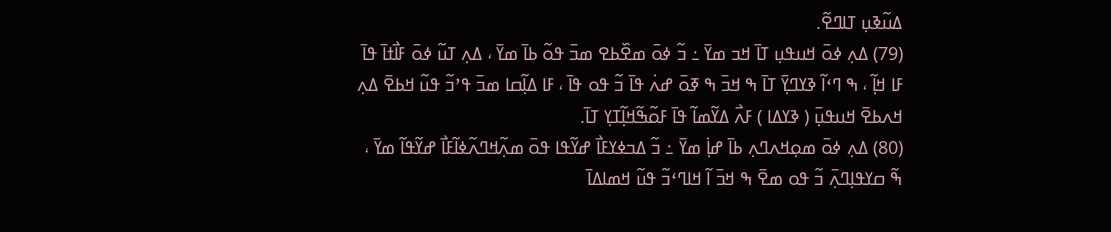ߡߎ߬ߢߎ߲ ߠߊߣߐ߬.
(79) ߡߍ߲ ߦߋ߫ ߞߎߟߎ߲ ߠߊ߫ ߞߏ ߘߌ߫ ߸ ߏ߬ ߦߋ߫ ߘߐ߰ߕߐ ߘߏ߫ ߟߋ߬ ߕߊ߫ ߘߌ߫ ، ߡߍ߲ ߠߎ߬ ߦߋ߫ ߓߊ߯ߙߊ߫ ߟߊ߫ ߓߊ ߞߊ߲߬ ، ߒ ߣߵߊ߬ ߢߌߣߌ߲߫ ߠߊ߫ ߒ ߞߏ߫ ߒ ߧߋ߫ ߝߍ߭ ߟߊ߫ ߏ߬ ߟߋ ߟߊ߫ ، ߓߊ ߡߊ߲߬ߛߊ ߘߏ߫ ߟߴߏ߬ ߟߎ߬ ߞߕߐ߫ ߡߍ߲ ߞߍߕߐ߫ ߞߎߟߎ߲߫ ( ߢߌߡߊ ) ߓߍ߯ ߡߌ߬ߘߊ߬ ߟߊ߫ ߓߋ߬ߒ߬ߞߊ߲߬ߠߌ߲ ߠߊ߫.
(80) ߡߍ߲ ߦߋ߫ ߘߋ߲ߞߍߣߍ߲ ߕߊ߫ ߝߊ߲߭ ߘߌ߫ ߸ ߏ߬ ߡߏߦߌߓߊ߯ ߝߌ߬ߟߊ ߟߋ߫ ߘߍ߲߬ߞߣߍ߬ߦߊ߬ߓߊ߯ ߝߌ߬ߟߊ߬ ߘߌ߫ ، ߒ߬ ߛߌߟߊ߲ߣߍ߲߫ ߏ߬ ߟߋ ߘߐ߫ ߒ ߞߏ߫ ߊ߬ ߞߊߣߵߏ߬ ߟߎ߬ ߞߘߊߡߊ߫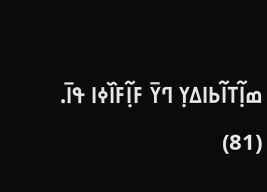ߘߊ߲߬ߠߊ߬ߕߊߡߌ߲ ߣߌ߫ ߓߊ߲߬ߓߊ߰ߦߊ ߟߊ߫.
(81)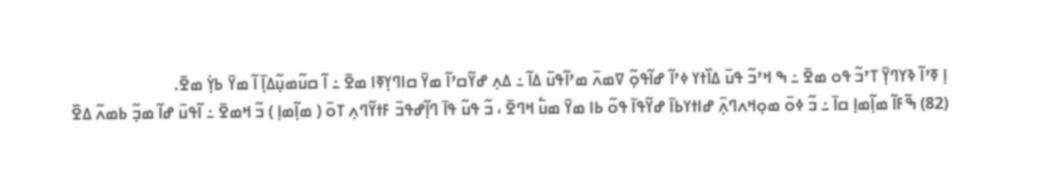ߊ߲ ߧߴߊ߬ ߢߌߣߌ߲߫ ߠߴߏ߬ ߟߋ ߘߐ߫ ߸ ߒ ߞߴߏ߬ ߟߎ߫ ߡߊ߰ߙߌ ߦߴߊ߬ ߝߊ߬ߟߋ߲߬ ߜߘߍ߫ ߘߴߊ߬ߟߎ߫ ߡߊ߬ ߸ ߡߍ߲ ߝߌ߬ߛߴߊ߬ ߘߌ߫ ߛߊߣߌ߲ߧߊ ߘߐ߫ ߸ ߊ߬ ߛߎ߬ߘߎ߲߬ߡߊ߲߫ ߊ߬ ߘߌ߫ ߕߌ߲߭ ߘߐ߫.
(82) ߒ߬ߓߊ߬ ߘߊ߲߬ߘߊ߲ ߛߊ߫ ߸ ߏ߬ ߦߋ߫ ߘߋ߲ߞߍߣߍ߲߫ ߝߊߙߌߕߊ߫ ߝߌ߬ߟߊ߫ ߟߋ߬ ߕߊ ߘߌ߫ ߘߎ߱ ߞߣߐ߫ ، ߏ߬ ߟߎ߬ ߟߊ߫ ߣߊ߲߬ߝߟߏ߫ ߓߙߌ߬ߣߍ߲ ߠߋ߫ ( ߘߊ߲߬ߘߊ߲ ) ߏ߬ ߞߘߐ߫ ߸ ߊ߬ߟߎ߫ ߝߊ߬ ߘߏ߲߬ ߕߘߍ߬ ߡߐ߰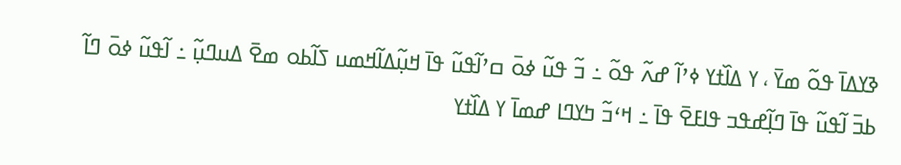ߢߌߡߊ߫ ߟߋ߬ ߘߌ߫ ، ߌ ߡߊ߰ߙߌ ߦߴߊ߬ ߝߍ߬ ߟߋ߬ ߸ ߏ߬ ߟߎ߬ ߦߋ߫ ߛߴߊ߬ߟߎ߬ ߟߊ߫ ߞߎ߲߬ߡߊ߬ߞߘߎ ߖߊ߬ߕߋ ߘߐ߫ ߡߎߣߎ߲߬ ߸ ߊ߬ߟߎ߬ ߦߋ߫ ߣߊ߬ ߕߏ߫ ߊ߬ߟߎ߬ ߟߊ߫ ߣߊ߲߬ߝߟߏ ߟߊߓߐ߫ ߟߊ߫ ߸ ߞߵߏ߬ ߤߌߣߊ ߝߘߊ߫ ߌ ߡߊ߰ߙߌ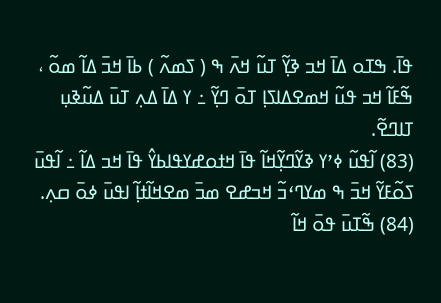ߟߊ߫. ߒߠߋ ߡߊ߫ ߞߏ ߢߌ߲߬ ߠߎ߬ ߞߍ߫ ߒ ( ߖߘߍ߬ ) ߕߊ߫ ߞߏ߫ ߡߊ߬ ߘߋ߬ ، ߒ߬ߓߊ߬ ߞߏ ߟߎ߬ ߞߘߐߡߊߖߊ߲ ߠߋ߫ ߣߌ߲߬ ߸ ߌ ߡߊ߫ ߡߍ߲ ߠߎ߫ ߡߎ߬ߢߎ߲ ߠߊߣߐ߬.
(83) ߊ߬ߟߎ߬ ߦߴߌ ߢߌ߬ߣߌ߲߬ߞߊ߬ ߟߊ߫ ߞߙߋߝߌߟߊߕߌ߮ ߟߊ߫ ߞߏ ߡߊ߬ ߸ ߊ߬ߟߎ߫ ߖߋ߬ߓߌ߬ ߞߏ߫ ߒ ߘߌߣߵߏ߬ ߞߏߝߐ ߘߏ߫ ߘߐߞߊ߬ߙߊ߲߬ ߊߟߎ߫ ߦߋ߫ ߛߍ߲.
(84) ߒ߬ߠߎ߫ ߟߋ߫ ߞߊ߬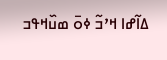ߡߊ߬ߝߊ ߞߴߏ߬ ߦߋ߫ ߘߎ߰ߞߟߏ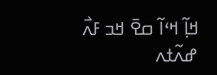ߞߊ߲߬ ߞߵߊ߬ ߛߐ߫ ߞߏ ߓߍ߯ ߝߍ߬ߙߍ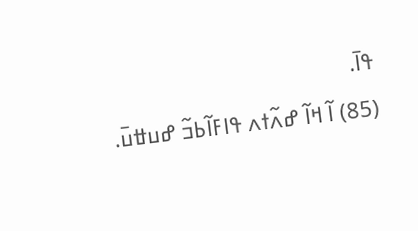ߟߊ߫.
(85) ߊ߬ ߞߊ߬ ߝߍ߬ߙߍ ߟߊߓߊ߬ߕߏ߬ ߝߎߚߎ߫.